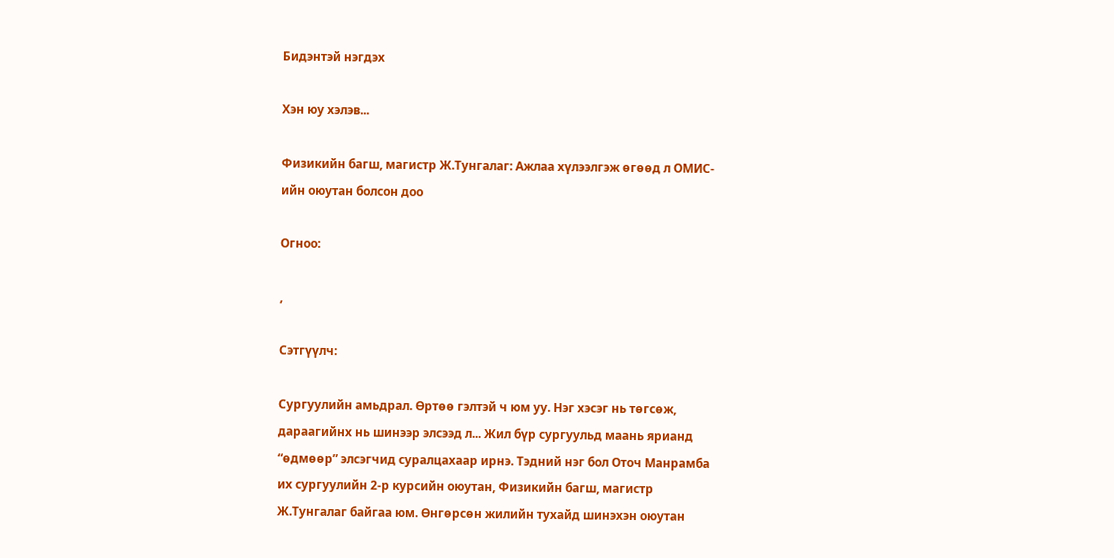Бидэнтэй нэгдэх

Хэн юу хэлэв...

Физикийн багш, магистр Ж.Тунгалаг: Ажлаа хүлээлгэж өгөөд л ОМИС-ийн оюутан болсон доо

Огноо:

,

Сэтгүүлч:

Сургуулийн амьдрал. Өртөө гэлтэй ч юм уу. Нэг хэсэг нь төгсөж, дараагийнх нь шинээр элсээд л... Жил бүр сургуульд маань ярианд “өдмөөр” элсэгчид суралцахаар ирнэ. Тэдний нэг бол Оточ Манрамба их сургуулийн 2-р курсийн оюутан, Физикийн багш, магистр Ж.Тунгалаг байгаа юм. Өнгөрсөн жилийн тухайд шинэхэн оюутан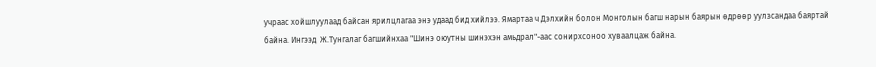учраас хойшлуулаад байсан ярилцлагаа энэ удаад бид хийлээ. Ямартаа ч Дэлхийн болон Монголын багш нарын баярын өдрөөр уулзсандаа баяртай байна. Ингээд  Ж.Тунгалаг багшийнхаа "Шинэ оюутны шинэхэн амьдрал"-аас сонирхсоноо хуваалцаж байна.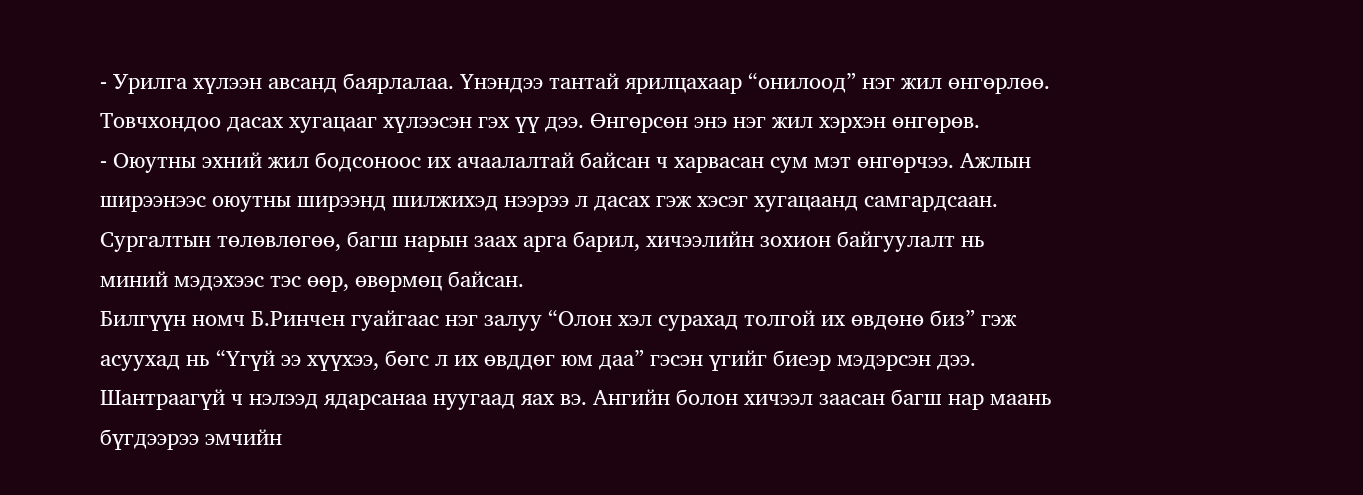- Урилга хүлээн авсанд баярлалаа. Үнэндээ тантай ярилцахаар “онилоод” нэг жил өнгөрлөө. Товчхондоо дасах хугацааг хүлээсэн гэх үү дээ. Өнгөрсөн энэ нэг жил хэрхэн өнгөрөв.
- Оюутны эхний жил бодсоноос их ачаалалтай байсан ч харвасан сум мэт өнгөрчээ. Ажлын ширээнээс оюутны ширээнд шилжихэд нээрээ л дасах гэж хэсэг хугацаанд самгардсаан. Сургалтын төлөвлөгөө, багш нарын заах арга барил, хичээлийн зохион байгуулалт нь миний мэдэхээс тэс өөр, өвөрмөц байсан.
Билгүүн номч Б.Ринчен гуайгаас нэг залуу “Олон хэл сурахад толгой их өвдөнө биз” гэж асуухад нь “Үгүй ээ хүүхээ, бөгс л их өвддөг юм даа” гэсэн үгийг биеэр мэдэрсэн дээ. Шантраагүй ч нэлээд ядарсанаа нуугаад яах вэ. Ангийн болон хичээл заасан багш нар маань бүгдээрээ эмчийн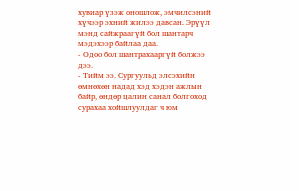хувиар үзэж оношлож, эмчилсэний хүчээр эхний жилээ давсан. Эрүүл мэнд сайжраагүй бол шантарч мэдэхээр байлаа даа.
- Одоо бол шантрахааргүй болжээ дээ.
- Тийм ээ. Сургуульд элсэхийн өмнөхөн надад хэд хэдэн ажлын байр, өндөр цалин санал болгоход сурахаа хойшлуулдаг ч юм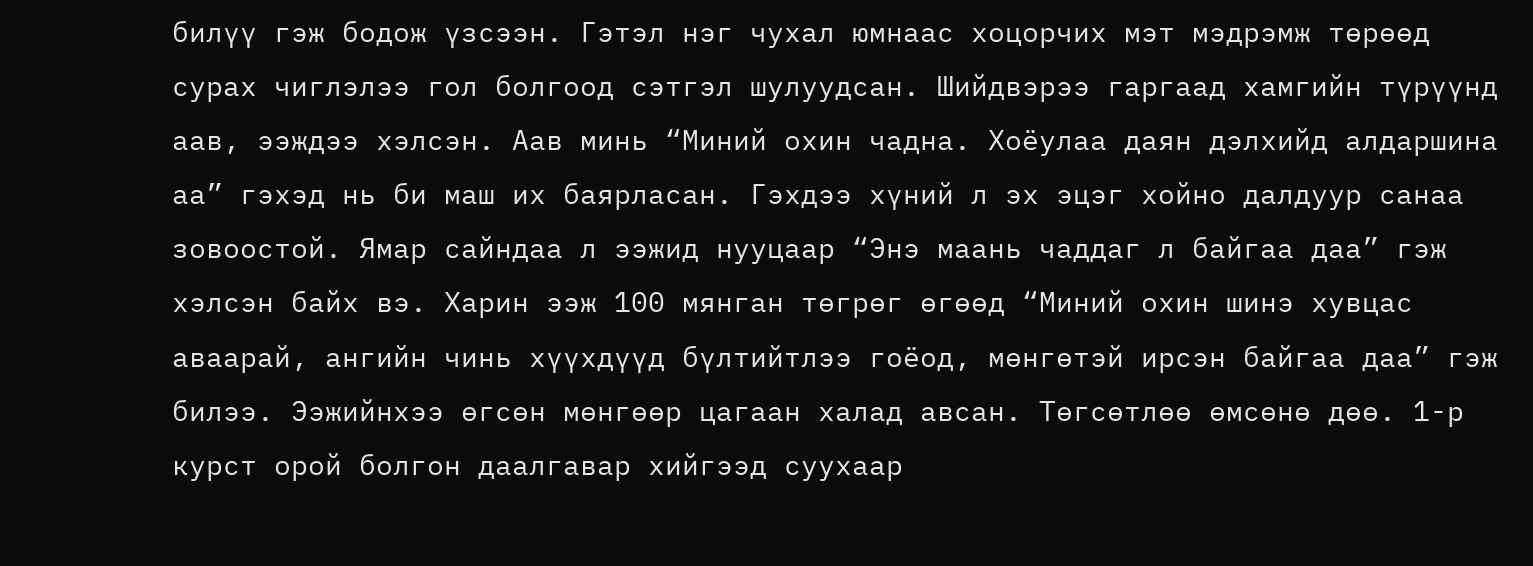билүү гэж бодож үзсээн. Гэтэл нэг чухал юмнаас хоцорчих мэт мэдрэмж төрөөд сурах чиглэлээ гол болгоод сэтгэл шулуудсан. Шийдвэрээ гаргаад хамгийн түрүүнд аав, ээждээ хэлсэн. Аав минь “Миний охин чадна. Хоёулаа даян дэлхийд алдаршина аа” гэхэд нь би маш их баярласан. Гэхдээ хүний л эх эцэг хойно далдуур санаа зовоостой. Ямар сайндаа л ээжид нууцаар “Энэ маань чаддаг л байгаа даа” гэж хэлсэн байх вэ. Харин ээж 100 мянган төгрөг өгөөд “Миний охин шинэ хувцас аваарай, ангийн чинь хүүхдүүд бүлтийтлээ гоёод, мөнгөтэй ирсэн байгаа даа” гэж билээ. Ээжийнхээ өгсөн мөнгөөр цагаан халад авсан. Төгсөтлөө өмсөнө дөө. 1-р курст орой болгон даалгавар хийгээд суухаар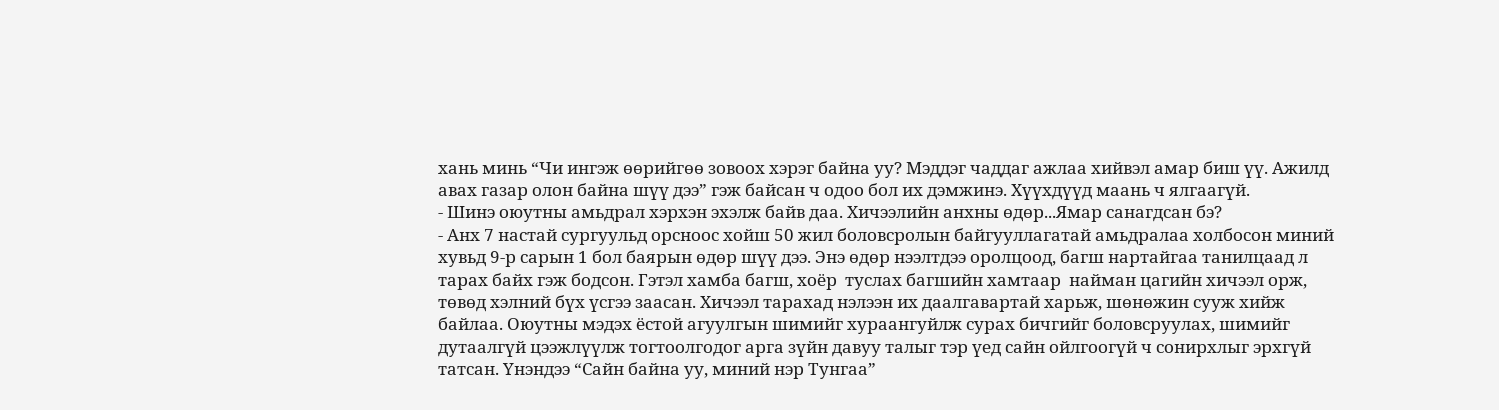хань минь “Чи ингэж өөрийгөө зовоох хэрэг байна уу? Мэддэг чаддаг ажлаа хийвэл амар биш үү. Ажилд авах газар олон байна шүү дээ” гэж байсан ч одоо бол их дэмжинэ. Хүүхдүүд маань ч ялгаагүй.
- Шинэ оюутны амьдрал хэрхэн эхэлж байв даа. Хичээлийн анхны өдөр...Ямар санагдсан бэ?
- Анх 7 настай сургуульд орсноос хойш 50 жил боловсролын байгууллагатай амьдралаа холбосон миний хувьд 9-р сарын 1 бол баярын өдөр шүү дээ. Энэ өдөр нээлтдээ оролцоод, багш нартайгаа танилцаад л тарах байх гэж бодсон. Гэтэл хамба багш, хоёр  туслах багшийн хамтаар  найман цагийн хичээл орж, төвөд хэлний бүх үсгээ заасан. Хичээл тарахад нэлээн их даалгавартай харьж, шөнөжин сууж хийж байлаа. Оюутны мэдэх ёстой агуулгын шимийг хураангуйлж сурах бичгийг боловсруулах, шимийг дутаалгүй цээжлүүлж тогтоолгодог арга зүйн давуу талыг тэр үед сайн ойлгоогүй ч сонирхлыг эрхгүй татсан. Үнэндээ “Сайн байна уу, миний нэр Тунгаа”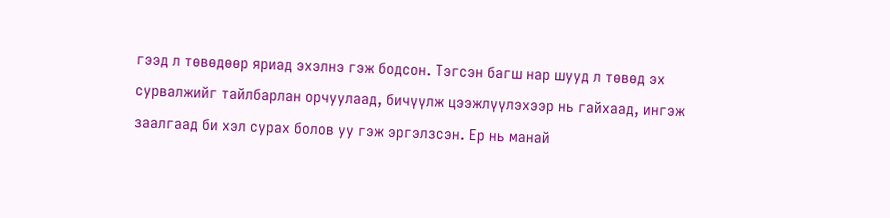гээд л төвөдөөр яриад эхэлнэ гэж бодсон. Тэгсэн багш нар шууд л төвөд эх сурвалжийг тайлбарлан орчуулаад, бичүүлж цээжлүүлэхээр нь гайхаад, ингэж заалгаад би хэл сурах болов уу гэж эргэлзсэн. Ер нь манай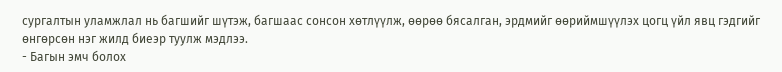сургалтын уламжлал нь багшийг шүтэж, багшаас сонсон хөтлүүлж, өөрөө бясалган, эрдмийг өөриймшүүлэх цогц үйл явц гэдгийг өнгөрсөн нэг жилд биеэр туулж мэдлээ.
- Багын эмч болох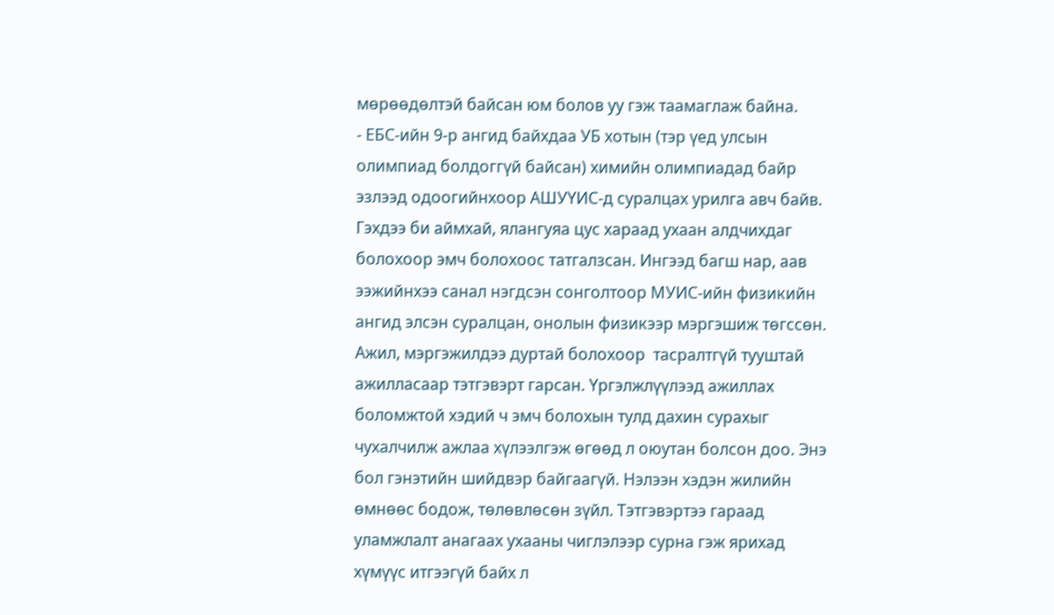мөрөөдөлтэй байсан юм болов уу гэж таамаглаж байна.
- ЕБС-ийн 9-р ангид байхдаа УБ хотын (тэр үед улсын олимпиад болдоггүй байсан) химийн олимпиадад байр эзлээд одоогийнхоор АШУҮИС-д суралцах урилга авч байв. Гэхдээ би аймхай, ялангуяа цус хараад ухаан алдчихдаг болохоор эмч болохоос татгалзсан. Ингээд багш нар, аав ээжийнхээ санал нэгдсэн сонголтоор МУИС-ийн физикийн ангид элсэн суралцан, онолын физикээр мэргэшиж төгссөн. Ажил, мэргэжилдээ дуртай болохоор  тасралтгүй тууштай ажилласаар тэтгэвэрт гарсан. Үргэлжлүүлээд ажиллах боломжтой хэдий ч эмч болохын тулд дахин сурахыг чухалчилж ажлаа хүлээлгэж өгөөд л оюутан болсон доо. Энэ бол гэнэтийн шийдвэр байгаагүй. Нэлээн хэдэн жилийн өмнөөс бодож, төлөвлөсөн зүйл. Тэтгэвэртээ гараад уламжлалт анагаах ухааны чиглэлээр сурна гэж ярихад хүмүүс итгээгүй байх л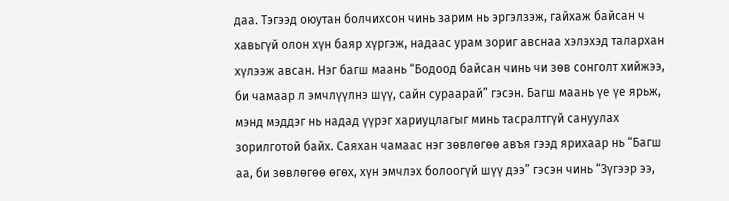даа. Тэгээд оюутан болчихсон чинь зарим нь эргэлзэж, гайхаж байсан ч хавьгүй олон хүн баяр хүргэж, надаас урам зориг авснаа хэлэхэд талархан хүлээж авсан. Нэг багш маань “Бодоод байсан чинь чи зөв сонголт хийжээ, би чамаар л эмчлүүлнэ шүү, сайн сураарай” гэсэн. Багш маань үе үе ярьж, мэнд мэддэг нь надад үүрэг хариуцлагыг минь тасралтгүй сануулах зорилготой байх. Саяхан чамаас нэг зөвлөгөө авъя гээд ярихаар нь “Багш аа, би зөвлөгөө өгөх, хүн эмчлэх болоогүй шүү дээ” гэсэн чинь “Зүгээр ээ,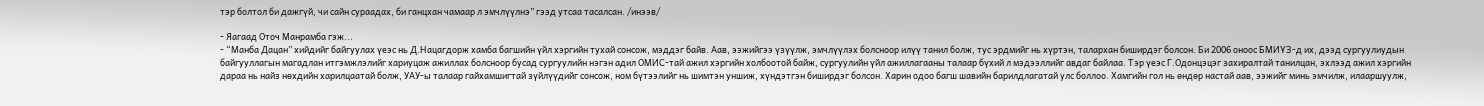тэр болтол би дажгүй, чи сайн сураадах, би ганцхан чамаар л эмчлүүлнэ” гээд утсаа тасалсан. /инээв/

- Яагаад Оточ Манрамба гэж...
- “Манба Дацан” хийдийг байгуулах үеэс нь Д.Нацагдорж хамба багшийн үйл хэргийн тухай сонсож, мэддэг байв. Аав, ээжийгээ үзүүлж, эмчлүүлэх болсноор илүү танил болж, тус эрдмийг нь хүртэн, талархан биширдэг болсон. Би 2006 оноос БМИҮЗ-д их, дээд сургуулиудын байгууллагын магадлан итгэмжлэлийг хариуцаж ажиллах болсноор бусад сургуулийн нэгэн адил ОМИС-тай ажил хэргийн холбоотой байж, сургуулийн үйл ажиллагааны талаар бүхий л мэдээллийг авдаг байлаа. Тэр үеэс Г.Одонцэцэг захиралтай танилцан, эхлээд ажил хэргийн дараа нь найз нөхдийн харилцаатай болж, УАУ-ы талаар гайхамшигтай зүйлүүдийг сонсож, ном бүтээлийг нь шимтэн уншиж, хүндэтгэн биширдэг болсон. Харин одоо багш шавийн барилдлагатай улс боллоо. Хамгийн гол нь өндөр настай аав, ээжийг минь эмчилж, илааршуулж,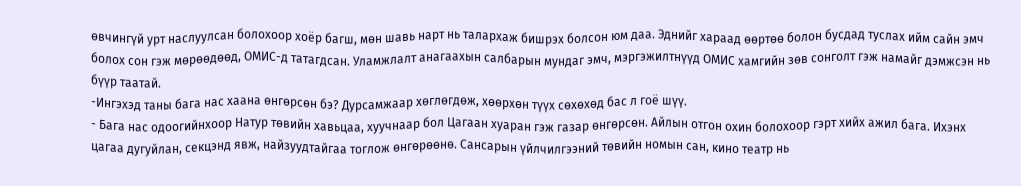өвчингүй урт наслуулсан болохоор хоёр багш, мөн шавь нарт нь талархаж бишрэх болсон юм даа. Эднийг хараад өөртөө болон бусдад туслах ийм сайн эмч болох сон гэж мөрөөдөөд, ОМИС-д татагдсан. Уламжлалт анагаахын салбарын мундаг эмч, мэргэжилтнүүд ОМИС хамгийн зөв сонголт гэж намайг дэмжсэн нь бүүр таатай.
-Ингэхэд таны бага нас хаана өнгөрсөн бэ? Дурсамжаар хөглөгдөж, хөөрхөн түүх сөхөхөд бас л гоё шүү.
- Бага нас одоогийнхоор Натур төвийн хавьцаа, хуучнаар бол Цагаан хуаран гэж газар өнгөрсөн. Айлын отгон охин болохоор гэрт хийх ажил бага. Ихэнх цагаа дугуйлан, секцэнд явж, найзуудтайгаа тоглож өнгөрөөнө. Сансарын үйлчилгээний төвийн номын сан, кино театр нь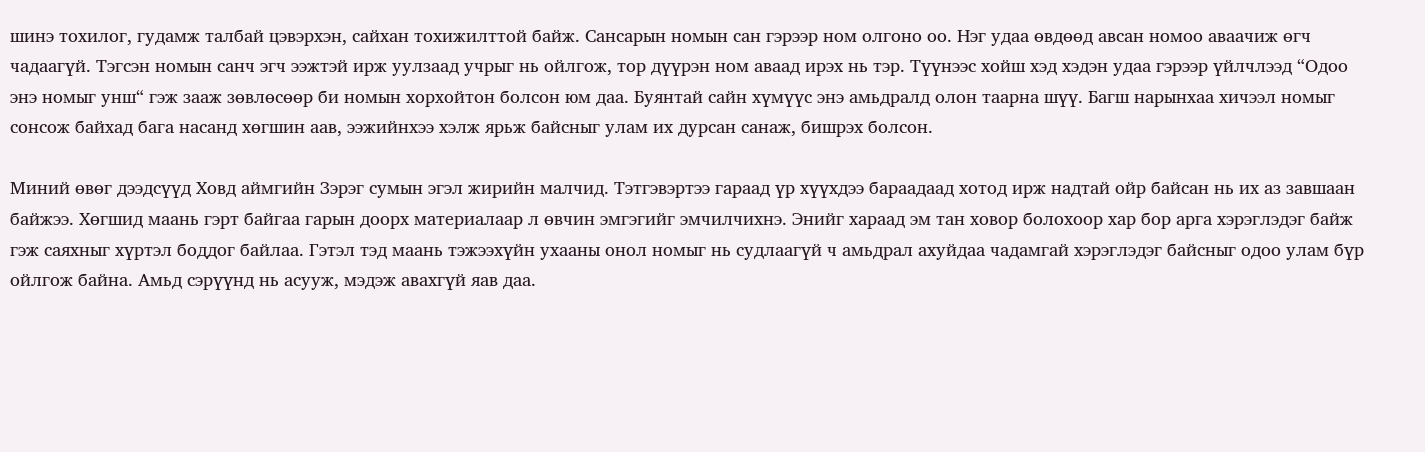шинэ тохилог, гудамж талбай цэвэрхэн, сайхан тохижилттой байж. Сансарын номын сан гэрээр ном олгоно оо. Нэг удаа өвдөөд авсан номоо аваачиж өгч чадаагүй. Тэгсэн номын санч эгч ээжтэй ирж уулзаад учрыг нь ойлгож, тор дүүрэн ном аваад ирэх нь тэр. Түүнээс хойш хэд хэдэн удаа гэрээр үйлчлээд “Одоо энэ номыг унш“ гэж зааж зөвлөсөөр би номын хорхойтон болсон юм даа. Буянтай сайн хүмүүс энэ амьдралд олон таарна шүү. Багш нарынхаа хичээл номыг сонсож байхад бага насанд хөгшин аав, ээжийнхээ хэлж ярьж байсныг улам их дурсан санаж, бишрэх болсон.

Миний өвөг дээдсүүд Ховд аймгийн Зэрэг сумын эгэл жирийн малчид. Тэтгэвэртээ гараад үр хүүхдээ бараадаад хотод ирж надтай ойр байсан нь их аз завшаан байжээ. Хөгшид маань гэрт байгаа гарын доорх материалаар л өвчин эмгэгийг эмчилчихнэ. Энийг хараад эм тан ховор болохоор хар бор арга хэрэглэдэг байж гэж саяхныг хүртэл боддог байлаа. Гэтэл тэд маань тэжээхүйн ухааны онол номыг нь судлаагүй ч амьдрал ахуйдаа чадамгай хэрэглэдэг байсныг одоо улам бүр ойлгож байна. Амьд сэрүүнд нь асууж, мэдэж авахгүй яав даа.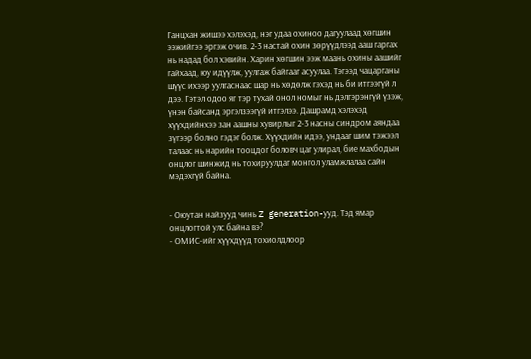Ганцхан жишээ хэлэхэд, нэг удаа охиноо дагуулаад хөгшин ээжийгээ эргэж очив. 2-3 настай охин зөрүүдлээд ааш гаргах нь надад бол хэвийн. Харин хөгшин ээж маань охины аашийг гайхаад, юу идүүлж, уулгаж байгааг асуулаа. Тэгээд чацарганы шүүс ихээр уулгаснаас шар нь хөдөлж гэхэд нь би итгээгүй л дээ. Гэтэл одоо яг тэр тухай онол номыг нь дэлгэрэнгүй үзэж, үнэн байсанд эргэлзээгүй итгэлээ. Дашрамд хэлэхэд хүүхдийнхээ зан аашны хувирлыг 2-3 насны синдром аяндаа зүгээр болно гэдэг болж. Хүүхдийн идээ, ундааг шим тэжээл талаас нь нарийн тооцдог боловч цаг улирал, бие махбодын онцлог шинжид нь тохируулдаг монгол уламжлалаа сайн мэдэхгүй байна.


- Оюутан найзууд чинь Z generation-ууд. Тэд ямар онцлогтой улс байна вэ?
- ОМИС-ийг хүүхдүүд тохиолдлоор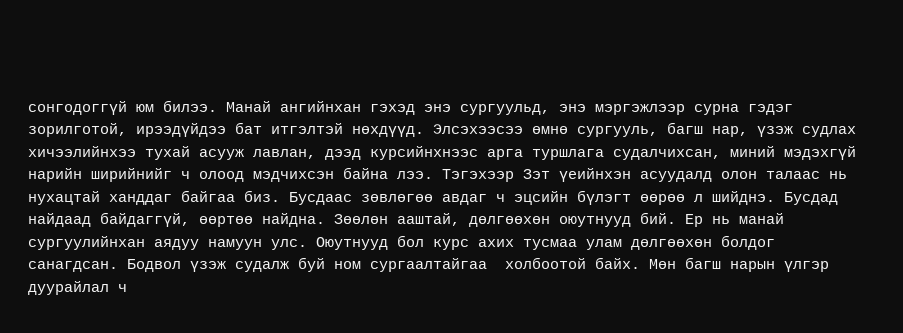сонгодоггүй юм билээ. Манай ангийнхан гэхэд энэ сургуульд, энэ мэргэжлээр сурна гэдэг зорилготой, ирээдүйдээ бат итгэлтэй нөхдүүд. Элсэхээсээ өмнө сургууль, багш нар, үзэж судлах хичээлийнхээ тухай асууж лавлан, дээд курсийнхнээс арга туршлага судалчихсан, миний мэдэхгүй нарийн ширийнийг ч олоод мэдчихсэн байна лээ. Тэгэхээр Зэт үеийнхэн асуудалд олон талаас нь нухацтай ханддаг байгаа биз. Бусдаас зөвлөгөө авдаг ч эцсийн бүлэгт өөрөө л шийднэ. Бусдад найдаад байдаггүй, өөртөө найдна. Зөөлөн ааштай, дөлгөөхөн оюутнууд бий. Ер нь манай сургуулийнхан аядуу намуун улс. Оюутнууд бол курс ахих тусмаа улам дөлгөөхөн болдог санагдсан. Бодвол үзэж судалж буй ном сургаалтайгаа  холбоотой байх. Мөн багш нарын үлгэр дуурайлал ч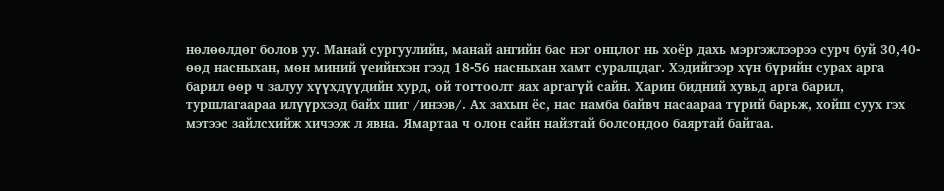нөлөөлдөг болов уу. Манай сургуулийн, манай ангийн бас нэг онцлог нь хоёр дахь мэргэжлээрээ сурч буй 30,40-өөд насныхан, мөн миний үеийнхэн гээд 18-56 насныхан хамт суралцдаг. Хэдийгээр хүн бүрийн сурах арга барил өөр ч залуу хүүхдүүдийн хурд, ой тогтоолт яах аргагүй сайн. Харин бидний хувьд арга барил, туршлагаараа илүүрхээд байх шиг /инээв/. Ах захын ёс, нас намба байвч насаараа түрий барьж, хойш суух гэх мэтээс зайлсхийж хичээж л явна. Ямартаа ч олон сайн найзтай болсондоо баяртай байгаа.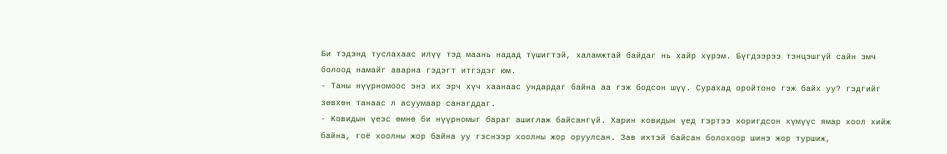Би тэдэнд туслахаас илүү тэд маань надад түшигтэй, халамжтай байдаг нь хайр хүрэм. Бүгдээрээ тэнцэшгүй сайн эмч болоод намайг аварна гэдэгт итгэдэг юм.
- Таны нүүрномоос энэ их эрч хүч хаанаас ундардаг байна аа гэж бодсон шүү. Сурахад оройтоно гэж байх уу? гэдгийг зөвхөн танаас л асуумаар санагддаг.
- Ковидын үеэс өмнө би нүүрномыг бараг ашиглаж байсангүй. Харин ковидын үед гэртээ хоригдсон хүмүүс ямар хоол хийж байна, гоё хоолны жор байна уу гэснээр хоолны жор оруулсан. Зав ихтэй байсан болохоор шинэ жор туршиж,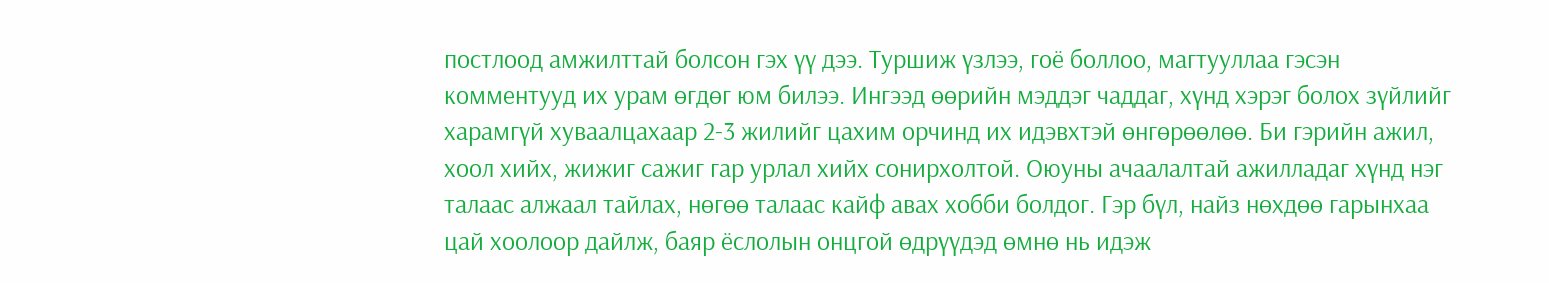постлоод амжилттай болсон гэх үү дээ. Туршиж үзлээ, гоё боллоо, магтууллаа гэсэн комментууд их урам өгдөг юм билээ. Ингээд өөрийн мэддэг чаддаг, хүнд хэрэг болох зүйлийг харамгүй хуваалцахаар 2-3 жилийг цахим орчинд их идэвхтэй өнгөрөөлөө. Би гэрийн ажил, хоол хийх, жижиг сажиг гар урлал хийх сонирхолтой. Оюуны ачаалалтай ажилладаг хүнд нэг талаас алжаал тайлах, нөгөө талаас кайф авах хобби болдог. Гэр бүл, найз нөхдөө гарынхаа цай хоолоор дайлж, баяр ёслолын онцгой өдрүүдэд өмнө нь идэж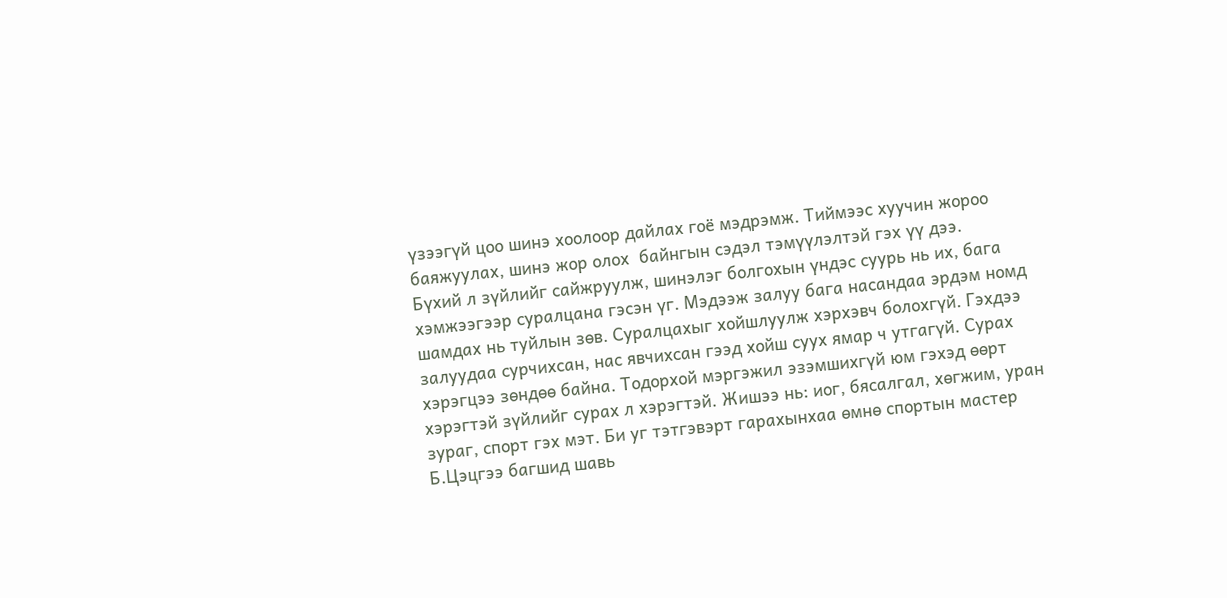үзээгүй цоо шинэ хоолоор дайлах гоё мэдрэмж. Тиймээс хуучин жороо баяжуулах, шинэ жор олох  байнгын сэдэл тэмүүлэлтэй гэх үү дээ.
Бүхий л зүйлийг сайжруулж, шинэлэг болгохын үндэс суурь нь их, бага хэмжээгээр суралцана гэсэн үг. Мэдээж залуу бага насандаа эрдэм номд шамдах нь туйлын зөв. Суралцахыг хойшлуулж хэрхэвч болохгүй. Гэхдээ залуудаа сурчихсан, нас явчихсан гээд хойш суух ямар ч утгагүй. Сурах хэрэгцээ зөндөө байна. Тодорхой мэргэжил эзэмшихгүй юм гэхэд өөрт хэрэгтэй зүйлийг сурах л хэрэгтэй. Жишээ нь: иог, бясалгал, хөгжим, уран зураг, спорт гэх мэт. Би уг тэтгэвэрт гарахынхаа өмнө спортын мастер Б.Цэцгээ багшид шавь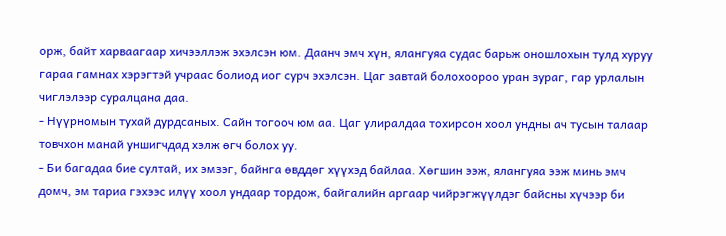орж, байт харваагаар хичээллэж эхэлсэн юм. Даанч эмч хүн, ялангуяа судас барьж оношлохын тулд хуруу гараа гамнах хэрэгтэй учраас болиод иог сурч эхэлсэн. Цаг завтай болохоороо уран зураг, гар урлалын чиглэлээр суралцана даа.
- Нүүрномын тухай дурдсаных. Сайн тогооч юм аа. Цаг улиралдаа тохирсон хоол ундны ач тусын талаар товчхон манай уншигчдад хэлж өгч болох уу.
- Би багадаа бие султай, их эмзэг, байнга өвддөг хүүхэд байлаа. Хөгшин ээж, ялангуяа ээж минь эмч домч, эм тариа гэхээс илүү хоол ундаар тордож, байгалийн аргаар чийрэгжүүлдэг байсны хүчээр би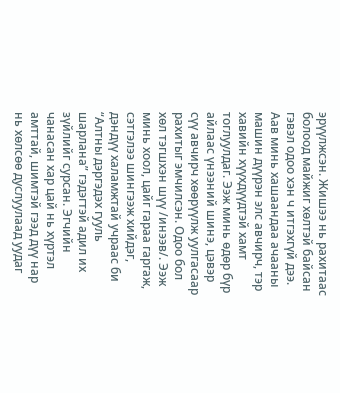эрүүлжсэн. Жишээ нь рахитаас болоод майжиг хөлтэй байсан гэвэл одоо хэн ч итгэхгүй дээ. Аав минь хашаандаа ачааны машин дүүрэн элс авчирч, тэр хавийн хүүхдүүдтэй хамт тоглуулдаг. Ээж минь өдөр бүр айлаас үнээний шинэ, цэвэр сүү авчирч хөөрүүлж уулгасаар рахитыг эмчилсэн. Одоо бол хөл тэгшхэн шүү /инээв/. Ээж минь хоол, цайг гараа гаргаж, сэтгэлээ шингээж хийдэг, дэндүү халамжтай учраас би “Алтны дэргэдэх гууль шарлана” гэдэгтэй адил их зүйлийг сурсан. Эгчийн чанасан хар цай нь хүртэл амттай, шимтэй гээд дүү нар нь хөлсөө дуслуулаад уудаг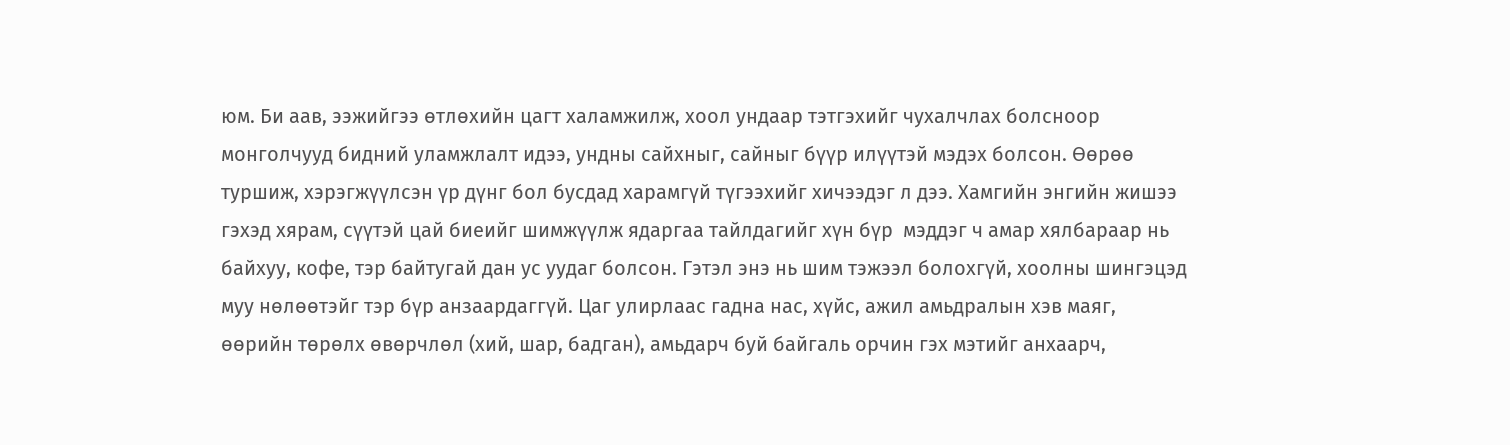юм. Би аав, ээжийгээ өтлөхийн цагт халамжилж, хоол ундаар тэтгэхийг чухалчлах болсноор монголчууд бидний уламжлалт идээ, ундны сайхныг, сайныг бүүр илүүтэй мэдэх болсон. Өөрөө туршиж, хэрэгжүүлсэн үр дүнг бол бусдад харамгүй түгээхийг хичээдэг л дээ. Хамгийн энгийн жишээ гэхэд хярам, сүүтэй цай биеийг шимжүүлж ядаргаа тайлдагийг хүн бүр  мэддэг ч амар хялбараар нь байхуу, кофе, тэр байтугай дан ус уудаг болсон. Гэтэл энэ нь шим тэжээл болохгүй, хоолны шингэцэд муу нөлөөтэйг тэр бүр анзаардаггүй. Цаг улирлаас гадна нас, хүйс, ажил амьдралын хэв маяг, өөрийн төрөлх өвөрчлөл (хий, шар, бадган), амьдарч буй байгаль орчин гэх мэтийг анхаарч,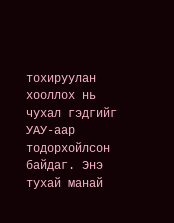тохируулан хооллох нь чухал гэдгийг  УАУ-аар тодорхойлсон байдаг. Энэ тухай манай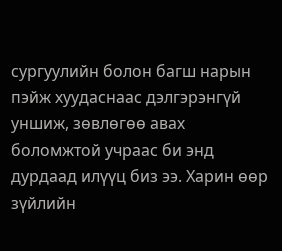сургуулийн болон багш нарын пэйж хуудаснаас дэлгэрэнгүй уншиж, зөвлөгөө авах боломжтой учраас би энд дурдаад илүүц биз ээ. Харин өөр зүйлийн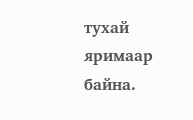тухай яримаар байна.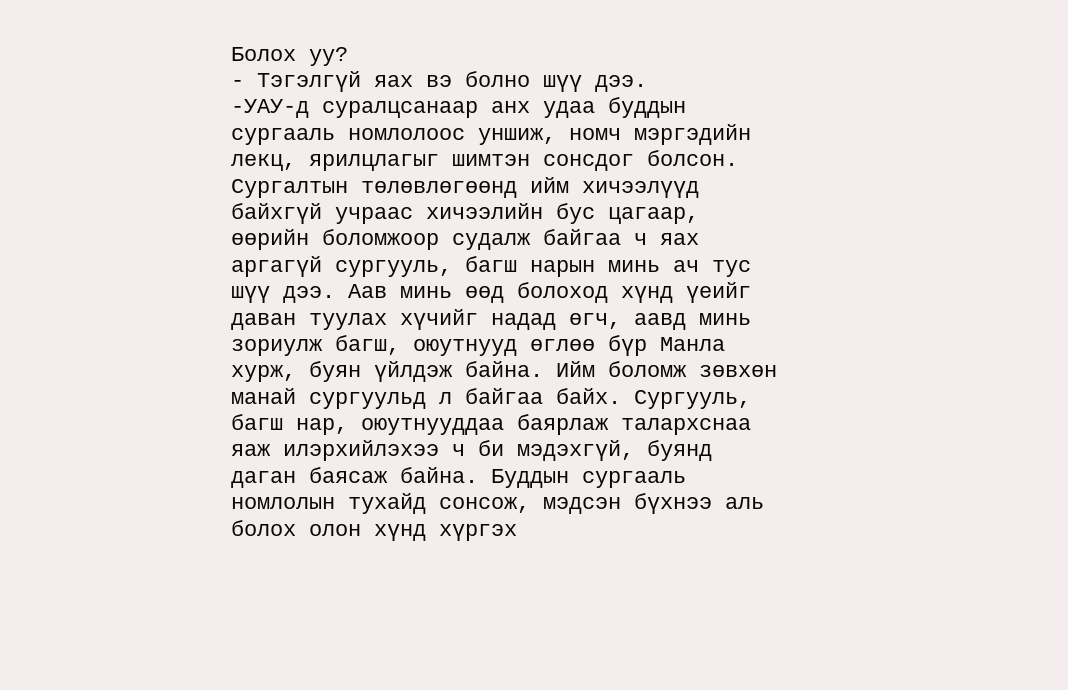Болох уу?
- Тэгэлгүй яах вэ болно шүү дээ.
-УАУ-д суралцсанаар анх удаа буддын сургааль номлолоос уншиж, номч мэргэдийн лекц, ярилцлагыг шимтэн сонсдог болсон. Сургалтын төлөвлөгөөнд ийм хичээлүүд байхгүй учраас хичээлийн бус цагаар, өөрийн боломжоор судалж байгаа ч яах аргагүй сургууль, багш нарын минь ач тус шүү дээ. Аав минь өөд болоход хүнд үеийг даван туулах хүчийг надад өгч, аавд минь зориулж багш, оюутнууд өглөө бүр Манла хурж, буян үйлдэж байна. Ийм боломж зөвхөн манай сургуульд л байгаа байх. Сургууль, багш нар, оюутнууддаа баярлаж талархснаа яаж илэрхийлэхээ ч би мэдэхгүй, буянд даган баясаж байна. Буддын сургааль номлолын тухайд сонсож, мэдсэн бүхнээ аль болох олон хүнд хүргэх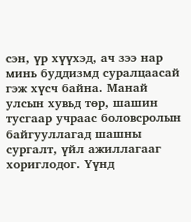сэн, үр хүүхэд, ач зээ нар минь буддизмд суралцаасай гэж хүсч байна. Манай улсын хувьд төр, шашин тусгаар учраас боловсролын байгууллагад шашны сургалт, үйл ажиллагааг хориглодог. Үүнд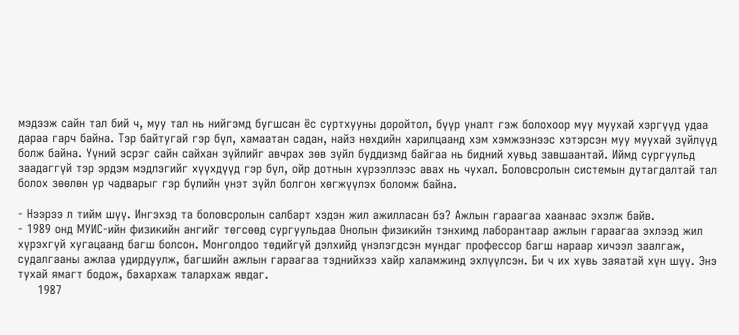мэдээж сайн тал бий ч, муу тал нь нийгэмд бугшсан ёс суртхууны доройтол, бүүр уналт гэж болохоор муу муухай хэргүүд удаа дараа гарч байна. Тэр байтугай гэр бүл, хамаатан садан, найз нөхдийн харилцаанд хэм хэмжээнээс хэтэрсэн муу муухай зүйлүүд болж байна. Үүний эсрэг сайн сайхан зүйлийг авчрах зөв зүйл буддизмд байгаа нь бидний хувьд завшаантай. Иймд сургуульд заадаггүй тэр эрдэм мэдлэгийг хүүхдүүд гэр бүл, ойр дотнын хүрээллээс авах нь чухал. Боловсролын системын дутагдалтай тал болох зөөлөн ур чадварыг гэр бүлийн үнэт зүйл болгон хөгжүүлэх боломж байна.

- Нээрээ л тийм шүү. Ингэхэд та боловсролын салбарт хэдэн жил ажилласан бэ? Ажлын гараагаа хаанаас эхэлж байв.
- 1989 онд МУИС-ийн физикийн ангийг төгсөөд сургуульдаа Онолын физикийн тэнхимд лаборантаар ажлын гараагаа эхлээд жил хүрэхгүй хугацаанд багш болсон. Монголдоо төдийгүй дэлхийд үнэлэгдсэн мундаг профессор багш нараар хичээл заалгаж, судалгааны ажлаа удирдуулж, багшийн ажлын гараагаа тэднийхээ хайр халамжинд эхлүүлсэн. Би ч их хувь заяатай хүн шүү. Энэ тухай ямагт бодож, бахархаж талархаж явдаг.
     1987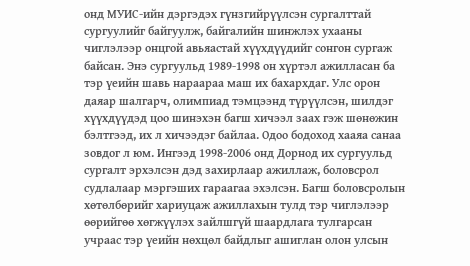онд МУИС-ийн дэргэдэх гүнзгийрүүлсэн сургалттай сургуулийг байгуулж, байгалийн шинжлэх ухааны чиглэлээр онцгой авьяастай хүүхдүүдийг сонгон сургаж байсан. Энэ сургуульд 1989-1998 он хүртэл ажилласан ба тэр үеийн шавь нараараа маш их бахархдаг. Улс орон даяар шалгарч, олимпиад тэмцээнд түрүүлсэн, шилдэг хүүхдүүдэд цоо шинэхэн багш хичээл заах гэж шөнөжин бэлтгээд, их л хичээдэг байлаа. Одоо бодоход хааяа санаа зовдог л юм. Ингээд 1998-2006 онд Дорнод их сургуульд сургалт эрхэлсэн дэд захирлаар ажиллаж, боловсрол судлалаар мэргэших гараагаа эхэлсэн. Багш боловсролын хөтөлбөрийг хариуцаж ажиллахын тулд тэр чиглэлээр өөрийгөө хөгжүүлэх зайлшгүй шаардлага тулгарсан учраас тэр үеийн нөхцөл байдлыг ашиглан олон улсын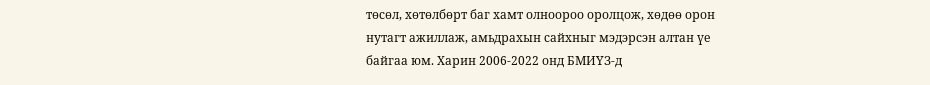төсөл, хөтөлбөрт баг хамт олноороо оролцож, хөдөө орон нутагт ажиллаж, амьдрахын сайхныг мэдэрсэн алтан үе байгаа юм. Харин 2006-2022 онд БМИҮЗ-д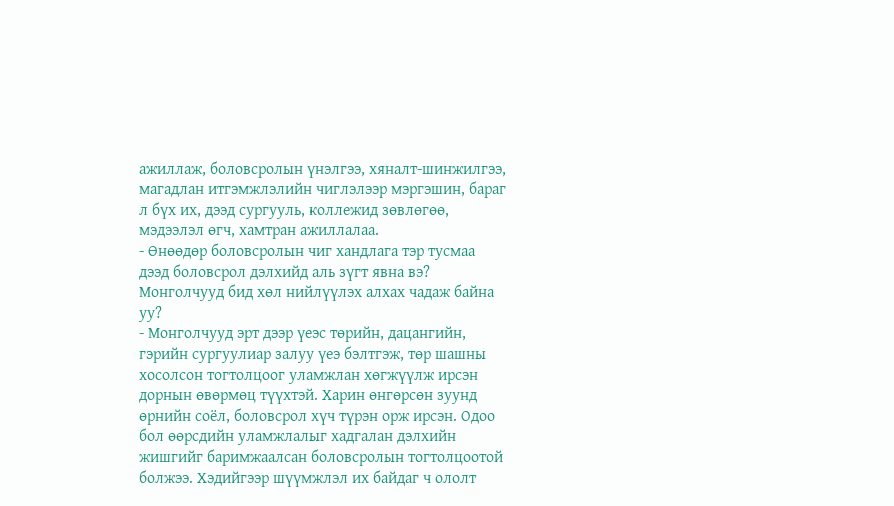ажиллаж, боловсролын үнэлгээ, хяналт-шинжилгээ, магадлан итгэмжлэлийн чиглэлээр мэргэшин, бараг л бүх их, дээд сургууль, коллежид зөвлөгөө, мэдээлэл өгч, хамтран ажиллалаа.
- Өнөөдөр боловсролын чиг хандлага тэр тусмаа дээд боловсрол дэлхийд аль зүгт явна вэ? Монголчууд бид хөл нийлүүлэх алхах чадаж байна уу?
- Монголчууд эрт дээр үеэс төрийн, дацангийн, гэрийн сургуулиар залуу үеэ бэлтгэж, төр шашны хосолсон тогтолцоог уламжлан хөгжүүлж ирсэн дорнын өвөрмөц түүхтэй. Харин өнгөрсөн зуунд өрнийн соёл, боловсрол хүч түрэн орж ирсэн. Одоо бол өөрсдийн уламжлалыг хадгалан дэлхийн жишгийг баримжаалсан боловсролын тогтолцоотой болжээ. Хэдийгээр шүүмжлэл их байдаг ч ололт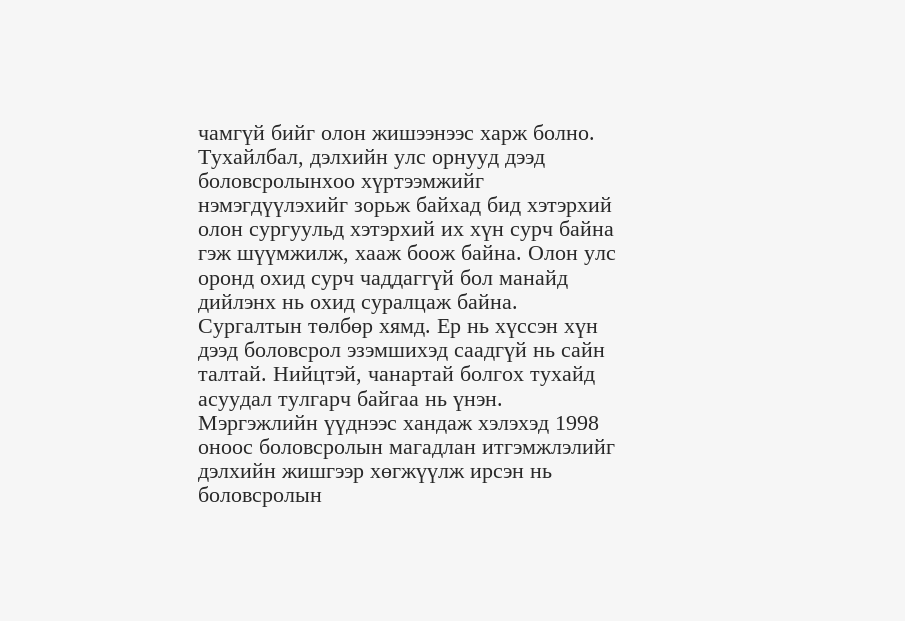чамгүй бийг олон жишээнээс харж болно. Тухайлбал, дэлхийн улс орнууд дээд боловсролынхоо хүртээмжийг нэмэгдүүлэхийг зорьж байхад бид хэтэрхий олон сургуульд хэтэрхий их хүн сурч байна гэж шүүмжилж, хааж боож байна. Олон улс оронд охид сурч чаддаггүй бол манайд дийлэнх нь охид суралцаж байна. Сургалтын төлбөр хямд. Ер нь хүссэн хүн дээд боловсрол эзэмшихэд саадгүй нь сайн талтай. Нийцтэй, чанартай болгох тухайд асуудал тулгарч байгаа нь үнэн. Мэргэжлийн үүднээс хандаж хэлэхэд 1998 оноос боловсролын магадлан итгэмжлэлийг дэлхийн жишгээр хөгжүүлж ирсэн нь боловсролын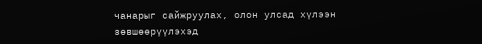чанарыг сайжруулах, олон улсад хүлээн зөвшөөрүүлэхэд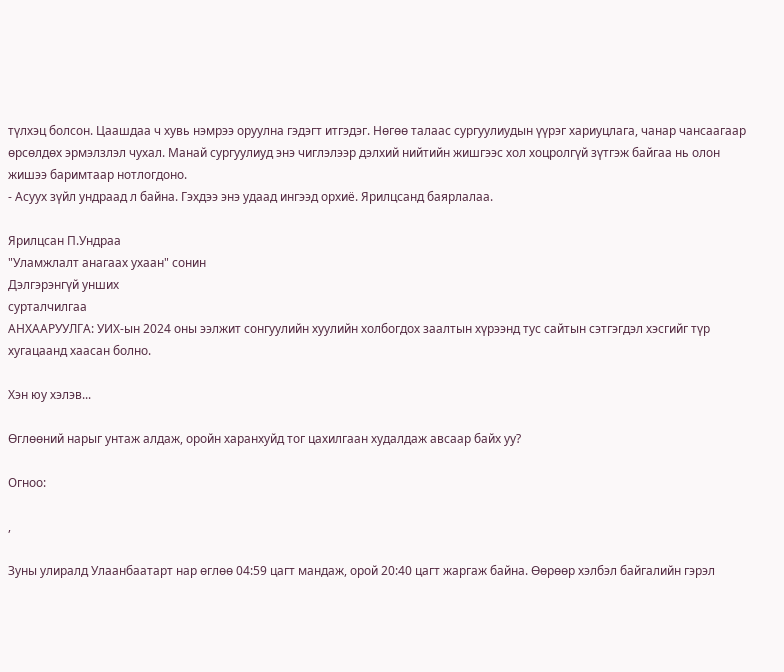түлхэц болсон. Цаашдаа ч хувь нэмрээ оруулна гэдэгт итгэдэг. Нөгөө талаас сургуулиудын үүрэг хариуцлага, чанар чансаагаар өрсөлдөх эрмэлзлэл чухал. Манай сургуулиуд энэ чиглэлээр дэлхий нийтийн жишгээс хол хоцролгүй зүтгэж байгаа нь олон жишээ баримтаар нотлогдоно.
- Асуух зүйл ундраад л байна. Гэхдээ энэ удаад ингээд орхиё. Ярилцсанд баярлалаа.

Ярилцсан П.Ундраа
"Уламжлалт анагаах ухаан" сонин
Дэлгэрэнгүй унших
сурталчилгаа
АНХААРУУЛГА: УИХ-ын 2024 оны ээлжит сонгуулийн хуулийн холбогдох заалтын хүрээнд тус сайтын сэтгэгдэл хэсгийг түр хугацаанд хаасан болно.

Хэн юу хэлэв...

Өглөөний нарыг унтаж алдаж, оройн харанхуйд тог цахилгаан худалдаж авсаар байх уу?

Огноо:

,

Зуны улиралд Улаанбаатарт нар өглөө 04:59 цагт мандаж, орой 20:40 цагт жаргаж байна. Өөрөөр хэлбэл байгалийн гэрэл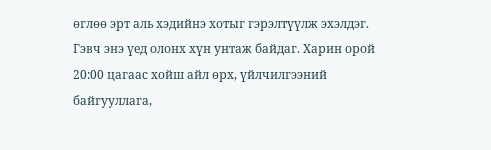өглөө эрт аль хэдийнэ хотыг гэрэлтүүлж эхэлдэг. Гэвч энэ үед олонх хүн унтаж байдаг. Харин орой 20:00 цагаас хойш айл өрх, үйлчилгээний байгууллага,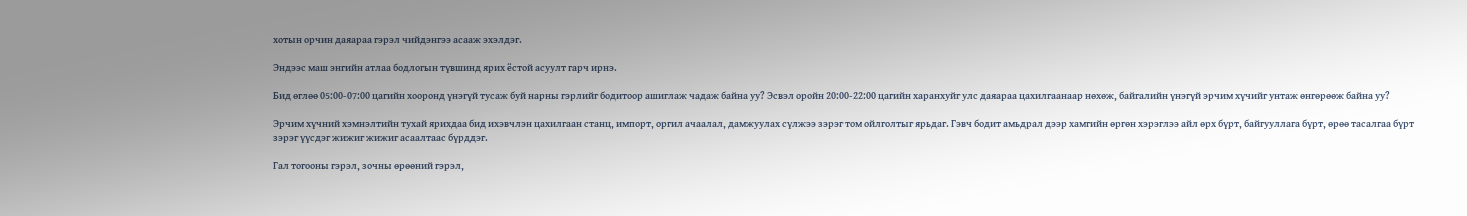хотын орчин даяараа гэрэл чийдэнгээ асааж эхэлдэг.

Эндээс маш энгийн атлаа бодлогын түвшинд ярих ёстой асуулт гарч ирнэ.

Бид өглөө 05:00-07:00 цагийн хооронд үнэгүй тусаж буй нарны гэрлийг бодитоор ашиглаж чадаж байна уу? Эсвэл оройн 20:00-22:00 цагийн харанхуйг улс даяараа цахилгаанаар нөхөж, байгалийн үнэгүй эрчим хүчийг унтаж өнгөрөөж байна уу?

Эрчим хүчний хэмнэлтийн тухай ярихдаа бид ихэвчлэн цахилгаан станц, импорт, оргил ачаалал, дамжуулах сүлжээ зэрэг том ойлголтыг ярьдаг. Гэвч бодит амьдрал дээр хамгийн өргөн хэрэглээ айл өрх бүрт, байгууллага бүрт, өрөө тасалгаа бүрт зэрэг үүсдэг жижиг жижиг асаалтаас бүрддэг.

Гал тогооны гэрэл, зочны өрөөний гэрэл,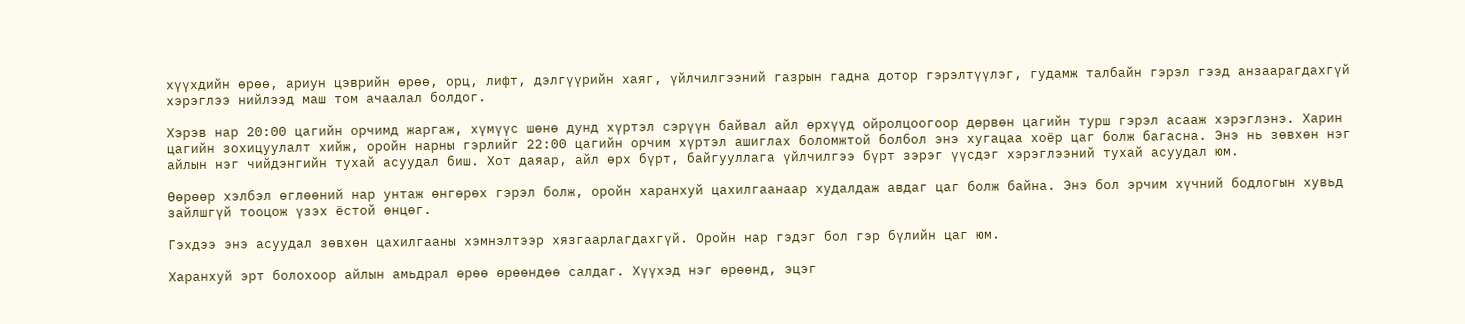хүүхдийн өрөө, ариун цэврийн өрөө, орц, лифт, дэлгүүрийн хаяг, үйлчилгээний газрын гадна дотор гэрэлтүүлэг, гудамж талбайн гэрэл гээд анзаарагдахгүй хэрэглээ нийлээд маш том ачаалал болдог.

Хэрэв нар 20:00 цагийн орчимд жаргаж, хүмүүс шөнө дунд хүртэл сэрүүн байвал айл өрхүүд ойролцоогоор дөрвөн цагийн турш гэрэл асааж хэрэглэнэ. Харин цагийн зохицуулалт хийж, оройн нарны гэрлийг 22:00 цагийн орчим хүртэл ашиглах боломжтой болбол энэ хугацаа хоёр цаг болж багасна. Энэ нь зөвхөн нэг айлын нэг чийдэнгийн тухай асуудал биш. Хот даяар, айл өрх бүрт, байгууллага үйлчилгээ бүрт зэрэг үүсдэг хэрэглээний тухай асуудал юм.

Өөрөөр хэлбэл өглөөний нар унтаж өнгөрөх гэрэл болж, оройн харанхуй цахилгаанаар худалдаж авдаг цаг болж байна. Энэ бол эрчим хүчний бодлогын хувьд зайлшгүй тооцож үзэх ёстой өнцөг.

Гэхдээ энэ асуудал зөвхөн цахилгааны хэмнэлтээр хязгаарлагдахгүй. Оройн нар гэдэг бол гэр бүлийн цаг юм.

Харанхуй эрт болохоор айлын амьдрал өрөө өрөөндөө салдаг. Хүүхэд нэг өрөөнд, эцэг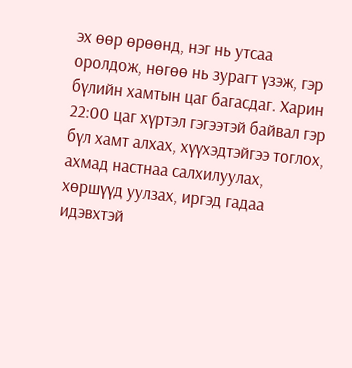эх өөр өрөөнд, нэг нь утсаа оролдож, нөгөө нь зурагт үзэж, гэр бүлийн хамтын цаг багасдаг. Харин 22:00 цаг хүртэл гэгээтэй байвал гэр бүл хамт алхах, хүүхэдтэйгээ тоглох, ахмад настнаа салхилуулах, хөршүүд уулзах, иргэд гадаа идэвхтэй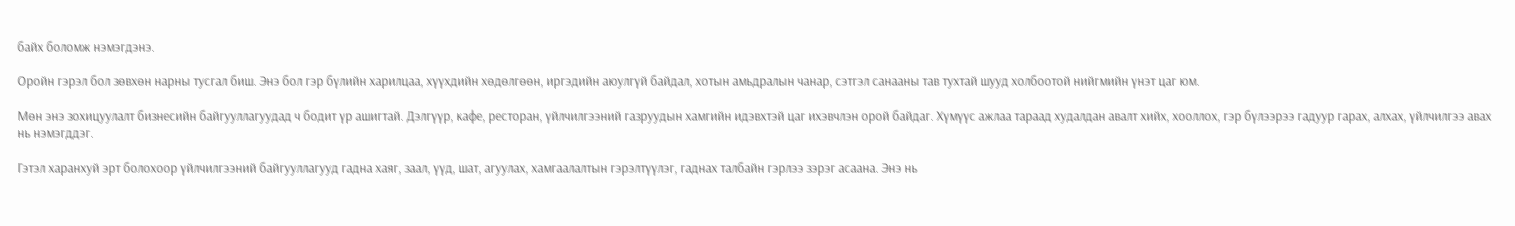байх боломж нэмэгдэнэ.

Оройн гэрэл бол зөвхөн нарны тусгал биш. Энэ бол гэр бүлийн харилцаа, хүүхдийн хөдөлгөөн, иргэдийн аюулгүй байдал, хотын амьдралын чанар, сэтгэл санааны тав тухтай шууд холбоотой нийгмийн үнэт цаг юм.

Мөн энэ зохицуулалт бизнесийн байгууллагуудад ч бодит үр ашигтай. Дэлгүүр, кафе, ресторан, үйлчилгээний газруудын хамгийн идэвхтэй цаг ихэвчлэн орой байдаг. Хүмүүс ажлаа тараад худалдан авалт хийх, хооллох, гэр бүлээрээ гадуур гарах, алхах, үйлчилгээ авах нь нэмэгддэг.

Гэтэл харанхуй эрт болохоор үйлчилгээний байгууллагууд гадна хаяг, заал, үүд, шат, агуулах, хамгаалалтын гэрэлтүүлэг, гаднах талбайн гэрлээ зэрэг асаана. Энэ нь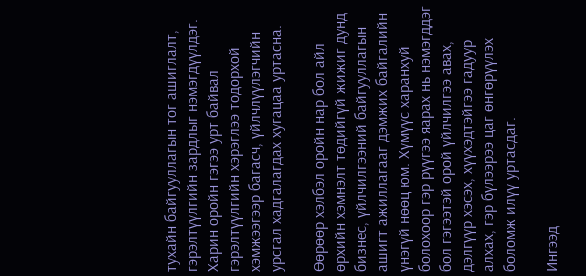тухайн байгууллагын тог ашиглалт, гэрэлтүүлгийн зардлыг нэмэгдүүлдэг. Харин оройн гэгээ урт байвал гэрэлтүүлгийн хэрэглээ тодорхой хэмжээгээр багасч, үйлчлүүлэгчийн урсгал хадгалагдах хугацаа уртасна.

Өөрөөр хэлбэл оройн нар бол айл өрхийн хэмнэлт төдийгүй жижиг дунд бизнес, үйлчилгээний байгууллагын ашигт ажиллагааг дэмжих байгалийн үнэгүй нөөц юм. Хүмүүс харанхуй болохоор гэр рүүгээ яарах нь нэмэгддэг бол гэгээтэй орой үйлчилгээ авах, дэлгүүр хэсэх, хүүхэдтэйгээ гадуур алхах, гэр бүлээрээ цаг өнгөрүүлэх боломж илүү уртасдаг.

Ингээд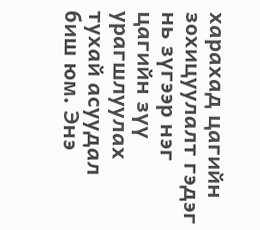харахад цагийн зохицуулалт гэдэг нь зүгээр нэг цагийн зүү урагшлуулах тухай асуудал биш юм. Энэ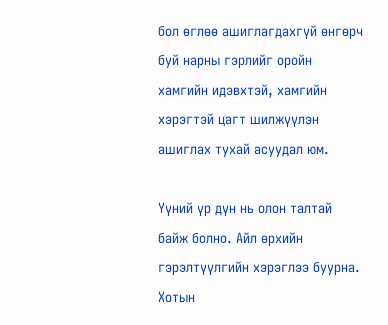бол өглөө ашиглагдахгүй өнгөрч буй нарны гэрлийг оройн хамгийн идэвхтэй, хамгийн хэрэгтэй цагт шилжүүлэн ашиглах тухай асуудал юм.

Үүний үр дүн нь олон талтай байж болно. Айл өрхийн гэрэлтүүлгийн хэрэглээ буурна. Хотын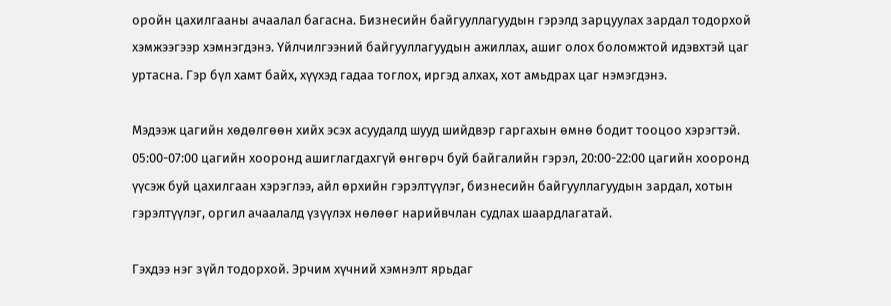оройн цахилгааны ачаалал багасна. Бизнесийн байгууллагуудын гэрэлд зарцуулах зардал тодорхой хэмжээгээр хэмнэгдэнэ. Үйлчилгээний байгууллагуудын ажиллах, ашиг олох боломжтой идэвхтэй цаг уртасна. Гэр бүл хамт байх, хүүхэд гадаа тоглох, иргэд алхах, хот амьдрах цаг нэмэгдэнэ.

Мэдээж цагийн хөдөлгөөн хийх эсэх асуудалд шууд шийдвэр гаргахын өмнө бодит тооцоо хэрэгтэй. 05:00-07:00 цагийн хооронд ашиглагдахгүй өнгөрч буй байгалийн гэрэл, 20:00-22:00 цагийн хооронд үүсэж буй цахилгаан хэрэглээ, айл өрхийн гэрэлтүүлэг, бизнесийн байгууллагуудын зардал, хотын гэрэлтүүлэг, оргил ачаалалд үзүүлэх нөлөөг нарийвчлан судлах шаардлагатай.

Гэхдээ нэг зүйл тодорхой. Эрчим хүчний хэмнэлт ярьдаг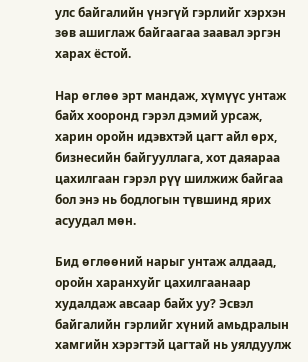улс байгалийн үнэгүй гэрлийг хэрхэн зөв ашиглаж байгаагаа заавал эргэн харах ёстой.

Нар өглөө эрт мандаж, хүмүүс унтаж байх хооронд гэрэл дэмий урсаж, харин оройн идэвхтэй цагт айл өрх, бизнесийн байгууллага, хот даяараа цахилгаан гэрэл рүү шилжиж байгаа бол энэ нь бодлогын түвшинд ярих асуудал мөн.

Бид өглөөний нарыг унтаж алдаад, оройн харанхуйг цахилгаанаар худалдаж авсаар байх уу? Эсвэл байгалийн гэрлийг хүний амьдралын хамгийн хэрэгтэй цагтай нь уялдуулж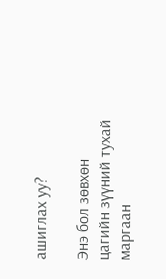ашиглах уу?

Энэ бол зөвхөн цагийн зүүний тухай маргаан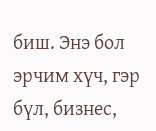биш. Энэ бол эрчим хүч, гэр бүл, бизнес,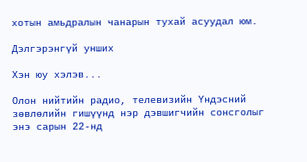хотын амьдралын чанарын тухай асуудал юм.

Дэлгэрэнгүй унших

Хэн юу хэлэв...

Олон нийтийн радио, телевизийн Үндэсний зөвлөлийн гишүүнд нэр дэвшигчийн сонсголыг энэ сарын 22-нд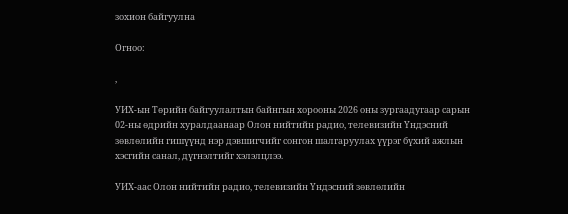зохион байгуулна

Огноо:

,

УИХ-ын Төрийн байгуулалтын байнгын хорооны 2026 оны зургаадугаар сарын 02-ны өдрийн хуралдаанаар Олон нийтийн радио, телевизийн Үндэсний зөвлөлийн гишүүнд нэр дэвшигчийг сонгон шалгаруулах үүрэг бүхий ажлын хэсгийн санал, дүгнэлтийг хэлэлцлээ.

УИХ-аас Олон нийтийн радио, телевизийн Үндэсний зөвлөлийн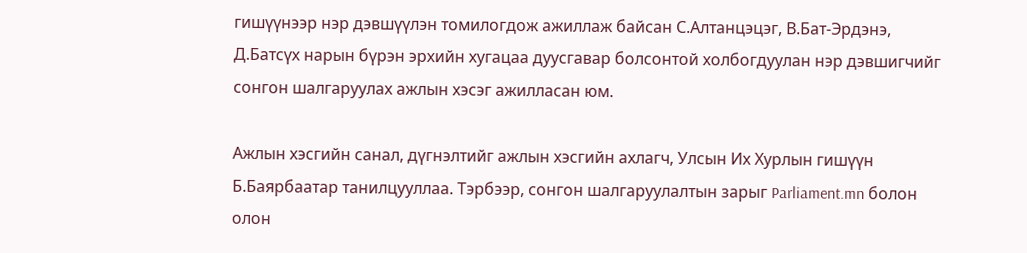гишүүнээр нэр дэвшүүлэн томилогдож ажиллаж байсан С.Алтанцэцэг, В.Бат-Эрдэнэ, Д.Батсүх нарын бүрэн эрхийн хугацаа дуусгавар болсонтой холбогдуулан нэр дэвшигчийг сонгон шалгаруулах ажлын хэсэг ажилласан юм.

Ажлын хэсгийн санал, дүгнэлтийг ажлын хэсгийн ахлагч, Улсын Их Хурлын гишүүн Б.Баярбаатар танилцууллаа. Тэрбээр, сонгон шалгаруулалтын зарыг Parliament.mn болон олон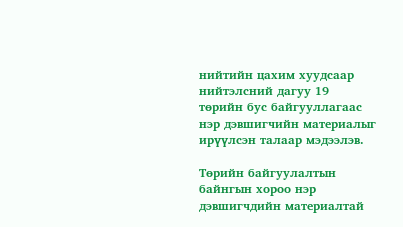нийтийн цахим хуудсаар нийтэлсний дагуу 19 төрийн бус байгууллагаас нэр дэвшигчийн материалыг ирүүлсэн талаар мэдээлэв.

Төрийн байгуулалтын байнгын хороо нэр дэвшигчдийн материалтай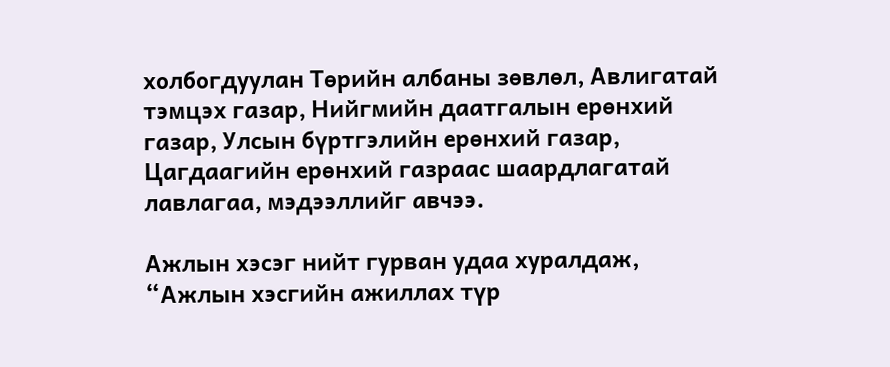холбогдуулан Төрийн албаны зөвлөл, Авлигатай тэмцэх газар, Нийгмийн даатгалын ерөнхий газар, Улсын бүртгэлийн ерөнхий газар, Цагдаагийн ерөнхий газраас шаардлагатай лавлагаа, мэдээллийг авчээ.

Ажлын хэсэг нийт гурван удаа хуралдаж, “Ажлын хэсгийн ажиллах түр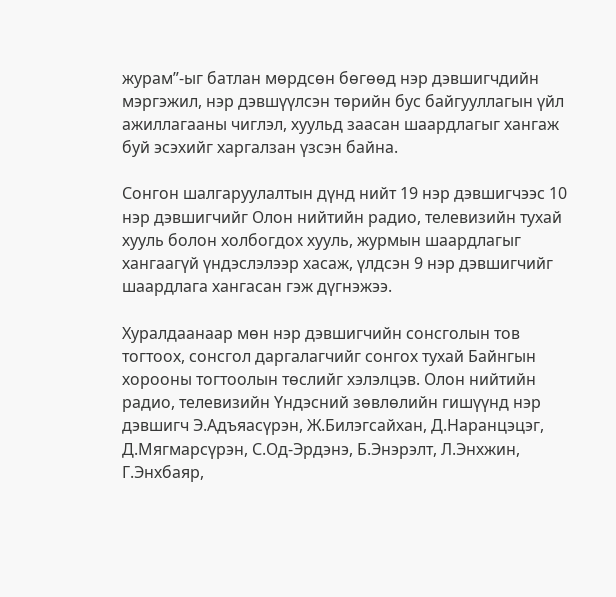журам”-ыг батлан мөрдсөн бөгөөд нэр дэвшигчдийн мэргэжил, нэр дэвшүүлсэн төрийн бус байгууллагын үйл ажиллагааны чиглэл, хуульд заасан шаардлагыг хангаж буй эсэхийг харгалзан үзсэн байна.

Сонгон шалгаруулалтын дүнд нийт 19 нэр дэвшигчээс 10 нэр дэвшигчийг Олон нийтийн радио, телевизийн тухай хууль болон холбогдох хууль, журмын шаардлагыг хангаагүй үндэслэлээр хасаж, үлдсэн 9 нэр дэвшигчийг шаардлага хангасан гэж дүгнэжээ.

Хуралдаанаар мөн нэр дэвшигчийн сонсголын тов тогтоох, сонсгол даргалагчийг сонгох тухай Байнгын хорооны тогтоолын төслийг хэлэлцэв. Олон нийтийн радио, телевизийн Үндэсний зөвлөлийн гишүүнд нэр дэвшигч Э.Адъяасүрэн, Ж.Билэгсайхан, Д.Наранцэцэг, Д.Мягмарсүрэн, С.Од-Эрдэнэ, Б.Энэрэлт, Л.Энхжин, Г.Энхбаяр,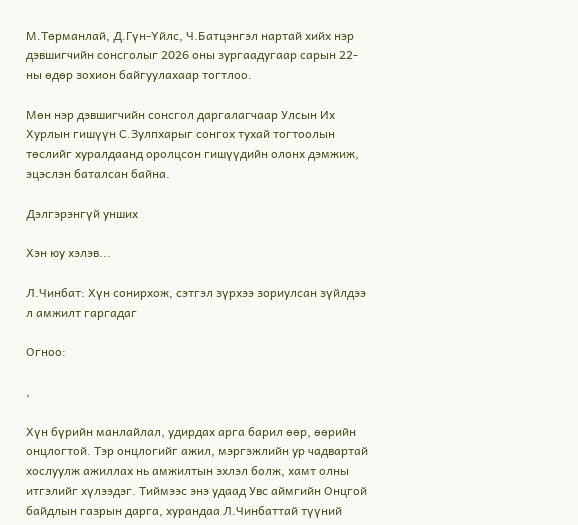М.Төрманлай, Д.Гүн-Үйлс, Ч.Батцэнгэл нартай хийх нэр дэвшигчийн сонсголыг 2026 оны зургаадугаар сарын 22-ны өдөр зохион байгуулахаар тогтлоо.

Мөн нэр дэвшигчийн сонсгол даргалагчаар Улсын Их Хурлын гишүүн С.Зулпхарыг сонгох тухай тогтоолын төслийг хуралдаанд оролцсон гишүүдийн олонх дэмжиж, эцэслэн баталсан байна.

Дэлгэрэнгүй унших

Хэн юу хэлэв...

Л.Чинбат: Хүн сонирхож, сэтгэл зүрхээ зориулсан зүйлдээ л амжилт гаргадаг

Огноо:

,

Хүн бүрийн манлайлал, удирдах арга барил өөр, өөрийн онцлогтой. Тэр онцлогийг ажил, мэргэжлийн ур чадвартай хослуулж ажиллах нь амжилтын эхлэл болж, хамт олны итгэлийг хүлээдэг. Тиймээс энэ удаад Увс аймгийн Онцгой байдлын газрын дарга, хурандаа Л.Чинбаттай түүний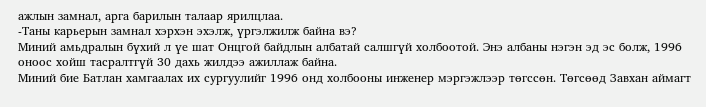ажлын замнал, арга барилын талаар ярилцлаа.
-Таны карьерын замнал хэрхэн эхэлж, үргэлжилж байна вэ?
Миний амьдралын бүхий л үе шат Онцгой байдлын албатай салшгүй холбоотой. Энэ албаны нэгэн эд эс болж, 1996 оноос хойш тасралтгүй 30 дахь жилдээ ажиллаж байна.
Миний бие Батлан хамгаалах их сургуулийг 1996 онд холбооны инженер мэргэжлээр төгссөн. Төгсөөд Завхан аймагт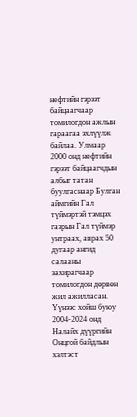нефтийн гэрээт байцаагчаар томилогдон ажлын гараагаа эхлүүлж байлаа. Улмаар 2000 онд нефтийн гэрээт байцаагчдын албыг татан буулгаснаар Булган аймгийн Гал түймэртэй тэмцэх газрын Гал түймэр унтраах, аврах 50 дугаар ангид салааны захирагчаар томилогдон дөрвөн жил ажилласан. Үүнээс хойш буюу 2004-2024 онд Налайх дүүргийн Онцгой байдлын хэлтэст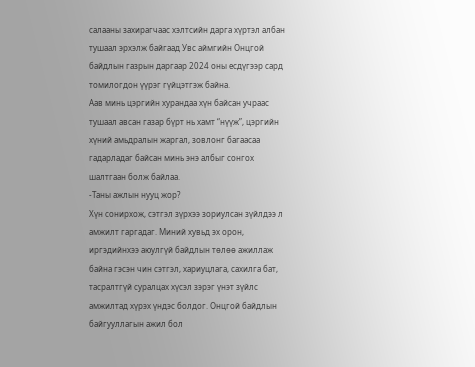салааны захирагчаас хэлтсийн дарга хүртэл албан тушаал эрхэлж байгаад Увс аймгийн Онцгой байдлын газрын даргаар 2024 оны есдүгээр сард томилогдон үүрэг гүйцэтгэж байна.
Аав минь цэргийн хурандаа хүн байсан учраас тушаал авсан газар бүрт нь хамт “нүүж”, цэргийн хүний амьдралын жаргал, зовлонг багаасаа гадарладаг байсан минь энэ албыг сонгох шалтгаан болж байлаа.
-Таны ажлын нууц жор?
Хүн сонирхож, сэтгэл зүрхээ зориулсан зүйлдээ л амжилт гаргадаг. Миний хувьд эх орон, иргэдийнхээ аюулгүй байдлын төлөө ажиллаж байна гэсэн чин сэтгэл, хариуцлага, сахилга бат, тасралтгүй суралцах хүсэл зэрэг үнэт зүйлс амжилтад хүрэх үндэс болдог. Онцгой байдлын байгууллагын ажил бол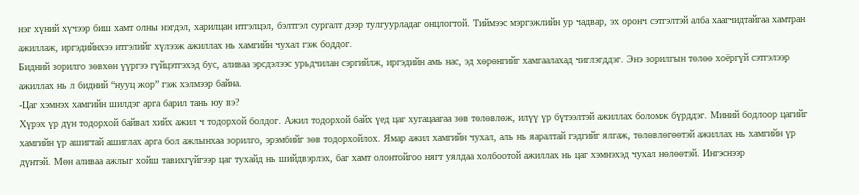нэг хүний хүчээр биш хамт олны нэгдэл, харилцан итгэлцэл, бэлтгэл сургалт дээр тулгуурладаг онцлогтой. Тиймээс мэргэжлийн ур чадвар, эх оронч сэтгэлтэй алба хаагчидтайгаа хамтран ажиллаж, иргэдийнхээ итгэлийг хүлээж ажиллах нь хамгийн чухал гэж боддог.
Бидний зорилго зөвхөн үүргээ гүйцэтгэхэд бус, аливаа эрсдэлээс урьдчилан сэргийлж, иргэдийн амь нас, эд хөрөнгийг хамгаалахад чиглэгддэг. Энэ зорилгын төлөө хоёргүй сэтгэлээр ажиллах нь л бидний “нууц жор” гэж хэлмээр байна.
-Цаг хэмнэх хамгийн шилдэг арга барил тань юу вэ?
Хүрэх үр дүн тодорхой байвал хийх ажил ч тодорхой болдог. Ажил тодорхой байх үед цаг хугацаагаа зөв төлөвлөж, илүү үр бүтээлтэй ажиллах боломж бүрддэг. Миний бодлоор цагийг хамгийн үр ашигтай ашиглах арга бол ажлынхаа зорилго, эрэмбийг зөв тодорхойлох. Ямар ажил хамгийн чухал, аль нь яаралтай гэдгийг ялгаж, төлөвлөгөөтэй ажиллах нь хамгийн үр дүнтэй. Мөн аливаа ажлыг хойш тавихгүйгээр цаг тухайд нь шийдвэрлэх, баг хамт олонтойгоо нягт уялдаа холбоотой ажиллах нь цаг хэмнэхэд чухал нөлөөтэй. Ингэснээр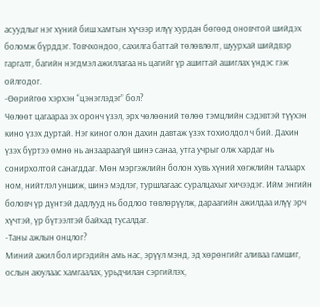асуудлыг нэг хүний биш хамтын хүчээр илүү хурдан бөгөөд оновчтой шийдэх боломж бүрддэг. Товчхондоо, сахилга баттай төлөвлөлт, шуурхай шийдвэр гаргалт, багийн нэгдмэл ажиллагаа нь цагийг үр ашигтай ашиглах үндэс гэж ойлгодог.
-Өөрийгөө хэрхэн “цэнэглэдэг” бол?
Чөлөөт цагаараа эх оронч үзэл, эрх чөлөөний төлөө тэмцлийн сэдэвтэй түүхэн кино үзэх дуртай. Нэг киног олон дахин давтаж үзэх тохиолдол ч бий. Дахин үзэх бүртээ өмнө нь анзаараагүй шинэ санаа, утга учрыг олж хардаг нь сонирхолтой санагддаг. Мөн мэргэжлийн болон хувь хүний хөгжлийн талаарх ном, нийтлэл уншиж, шинэ мэдлэг, туршлагаас суралцахыг хичээдэг. Ийм энгийн боловч үр дүнтэй дадлууд нь бодлоо төвлөрүүлж, дараагийн ажилдаа илүү эрч хүчтэй, үр бүтээлтэй байхад тусалдаг.
-Таны ажлын онцлог?
Миний ажил бол иргэдийн амь нас, эрүүл мэнд, эд хөрөнгийг аливаа гамшиг, ослын аюулаас хамгаалах, урьдчилан сэргийлэх,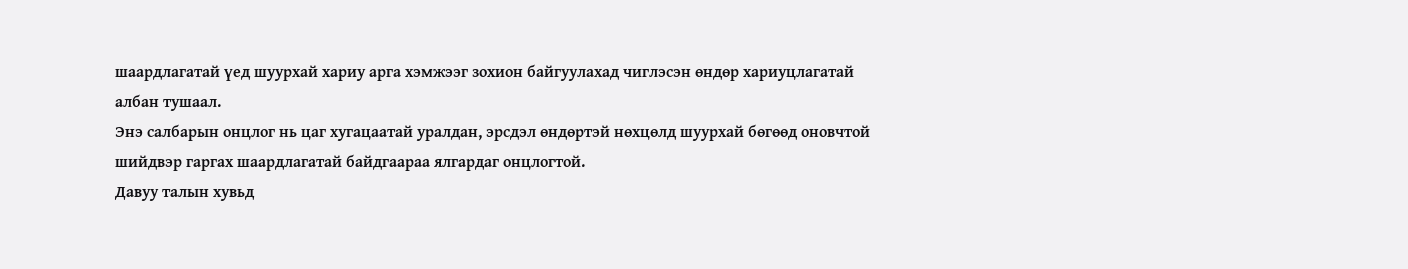шаардлагатай үед шуурхай хариу арга хэмжээг зохион байгуулахад чиглэсэн өндөр хариуцлагатай албан тушаал.
Энэ салбарын онцлог нь цаг хугацаатай уралдан, эрсдэл өндөртэй нөхцөлд шуурхай бөгөөд оновчтой шийдвэр гаргах шаардлагатай байдгаараа ялгардаг онцлогтой.
Давуу талын хувьд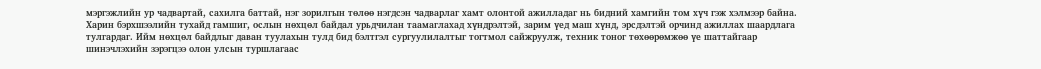мэргэжлийн ур чадвартай, сахилга баттай, нэг зорилгын төлөө нэгдсэн чадварлаг хамт олонтой ажилладаг нь бидний хамгийн том хүч гэж хэлмээр байна. Харин бэрхшээлийн тухайд гамшиг, ослын нөхцөл байдал урьдчилан таамаглахад хүндрэлтэй, зарим үед маш хүнд, эрсдэлтэй орчинд ажиллах шаардлага тулгардаг. Ийм нөхцөл байдлыг даван туулахын тулд бид бэлтгэл сургуулилалтыг тогтмол сайжруулж, техник тоног төхөөрөмжөө үе шаттайгаар шинэчлэхийн зэрэгцээ олон улсын туршлагаас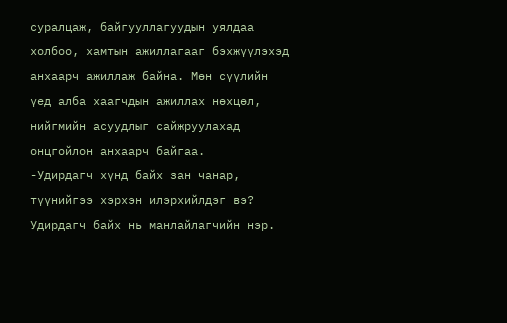суралцаж, байгууллагуудын уялдаа холбоо, хамтын ажиллагааг бэхжүүлэхэд анхаарч ажиллаж байна. Мөн сүүлийн үед алба хаагчдын ажиллах нөхцөл, нийгмийн асуудлыг сайжруулахад онцгойлон анхаарч байгаа.
-Удирдагч хүнд байх зан чанар, түүнийгээ хэрхэн илэрхийлдэг вэ?
Удирдагч байх нь манлайлагчийн нэр.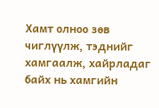Хамт олноо зөв чиглүүлж, тэднийг хамгаалж, хайрладаг байх нь хамгийн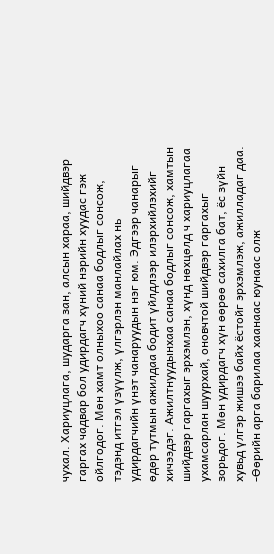чухал. Хариуцлага, шударга зан, алсын хараа, шийдвэр гаргах чадвар бол удирдагч хүний нэрийн хуудас гэж ойлгодог. Мөн хамт олныхоо санаа бодлыг сонсож, тэдэнд итгэл үзүүлж, үлгэрлэн манлайлах нь удирдагчийн үнэт чанаруудын нэг юм. Эдгээр чанарыг өдөр тутмын ажилдаа бодит үйлдлээр илэрхийлэхийг хичээдэг. Ажилтнуудынхаа санаа бодлыг сонсож, хамтын шийдвэр гаргахыг эрхэмлэн, хүнд нөхцөлд ч хариуцлагаа ухамсарлан шуурхай, оновчтой шийдвэр гаргахыг зорьдог. Мөн удирдагч хүн өөрөө сахилга бат, ёс зүйн хувьд үлгэр жишээ байх ёстойг эрхэмлэж, ажилладаг даа.
-Өөрийн арга барилаа хаанаас юунаас олж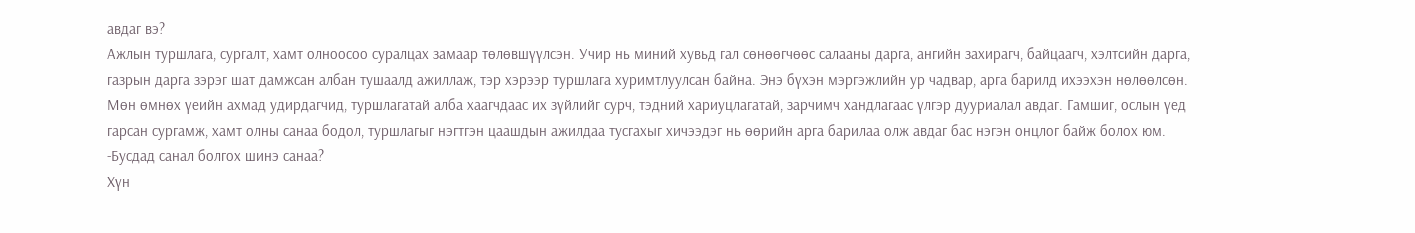авдаг вэ?
Ажлын туршлага, сургалт, хамт олноосоо суралцах замаар төлөвшүүлсэн. Учир нь миний хувьд гал сөнөөгчөөс салааны дарга, ангийн захирагч, байцаагч, хэлтсийн дарга, газрын дарга зэрэг шат дамжсан албан тушаалд ажиллаж, тэр хэрээр туршлага хуримтлуулсан байна. Энэ бүхэн мэргэжлийн ур чадвар, арга барилд ихээхэн нөлөөлсөн. Мөн өмнөх үеийн ахмад удирдагчид, туршлагатай алба хаагчдаас их зүйлийг сурч, тэдний хариуцлагатай, зарчимч хандлагаас үлгэр дууриалал авдаг. Гамшиг, ослын үед гарсан сургамж, хамт олны санаа бодол, туршлагыг нэгтгэн цаашдын ажилдаа тусгахыг хичээдэг нь өөрийн арга барилаа олж авдаг бас нэгэн онцлог байж болох юм.
-Бусдад санал болгох шинэ санаа?
Хүн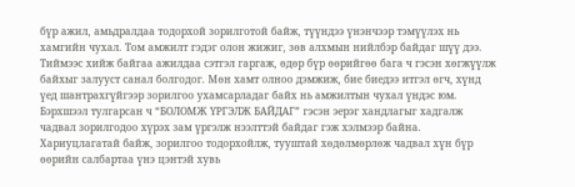бүр ажил, амьдралдаа тодорхой зорилготой байж, түүндээ үнэнчээр тэмүүлэх нь хамгийн чухал. Том амжилт гэдэг олон жижиг, зөв алхмын нийлбэр байдаг шүү дээ. Тиймээс хийж байгаа ажилдаа сэтгэл гаргаж, өдөр бүр өөрийгөө бага ч гэсэн хөгжүүлж байхыг залууст санал болгодог. Мөн хамт олноо дэмжиж, бие биедээ итгэл өгч, хүнд үед шантрахгүйгээр зорилгоо ухамсарладаг байх нь амжилтын чухал үндэс юм. Бэрхшээл тулгарсан ч “БОЛОМЖ ҮРГЭЛЖ БАЙДАГ” гэсэн эерэг хандлагыг хадгалж чадвал зорилгодоо хүрэх зам үргэлж нээлттэй байдаг гэж хэлмээр байна. Хариуцлагатай байж, зорилгоо тодорхойлж, тууштай хөдөлмөрлөж чадвал хүн бүр өөрийн салбартаа үнэ цэнтэй хувь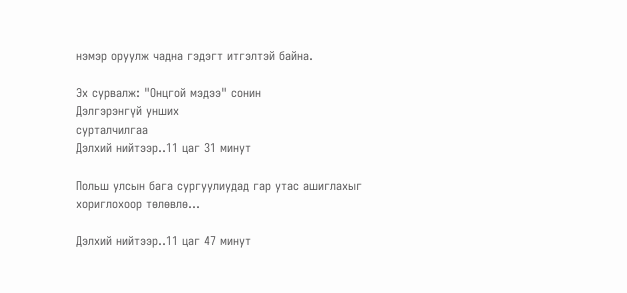нэмэр оруулж чадна гэдэгт итгэлтэй байна.

Эх сурвалж: "Онцгой мэдээ" сонин
Дэлгэрэнгүй унших
сурталчилгаа
Дэлхий нийтээр..11 цаг 31 минут

Польш улсын бага сургуулиудад гар утас ашиглахыг хориглохоор төлөвлө...

Дэлхий нийтээр..11 цаг 47 минут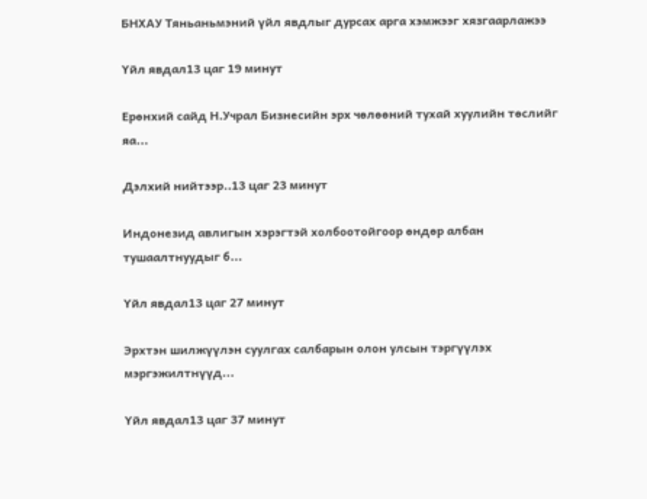БНХАУ Тяньаньмэний үйл явдлыг дурсах арга хэмжээг хязгаарлажээ

Үйл явдал13 цаг 19 минут

Ерөнхий сайд Н.Учрал Бизнесийн эрх чөлөөний тухай хуулийн төслийг яа...

Дэлхий нийтээр..13 цаг 23 минут

Индонезид авлигын хэрэгтэй холбоотойгоор өндөр албан тушаалтнуудыг б...

Үйл явдал13 цаг 27 минут

Эрхтэн шилжүүлэн суулгах салбарын олон улсын тэргүүлэх мэргэжилтнүүд...

Үйл явдал13 цаг 37 минут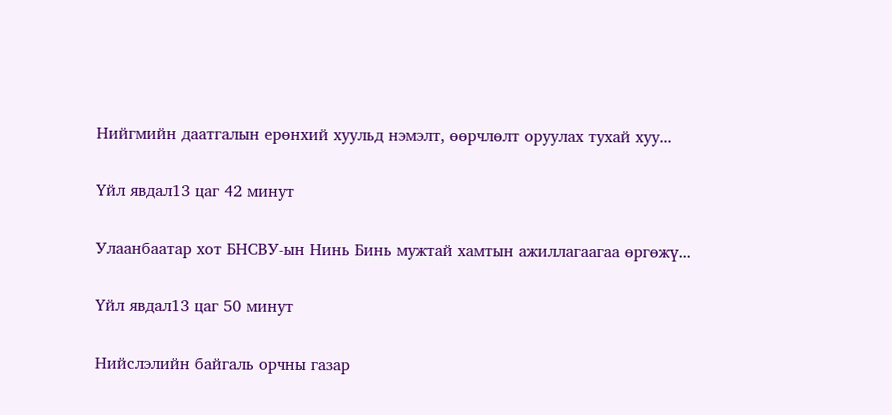Нийгмийн даатгалын ерөнхий хуульд нэмэлт, өөрчлөлт оруулах тухай хуу...

Үйл явдал13 цаг 42 минут

Улаанбаатар хот БНСВУ-ын Нинь Бинь мужтай хамтын ажиллагаагаа өргөжү...

Үйл явдал13 цаг 50 минут

Нийслэлийн байгаль орчны газар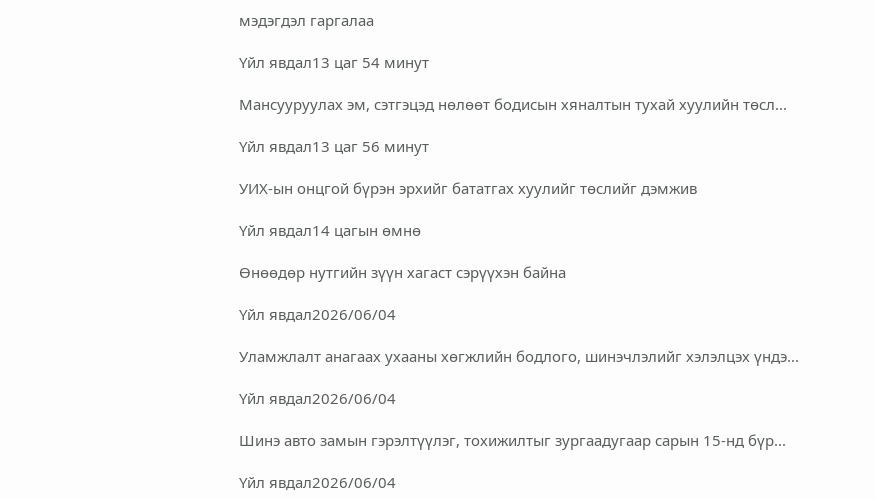мэдэгдэл гаргалаа

Үйл явдал13 цаг 54 минут

Мансууруулах эм, сэтгэцэд нөлөөт бодисын хяналтын тухай хуулийн төсл...

Үйл явдал13 цаг 56 минут

УИХ-ын онцгой бүрэн эрхийг бататгах хуулийг төслийг дэмжив

Үйл явдал14 цагын өмнө

Өнөөдөр нутгийн зүүн хагаст сэрүүхэн байна

Үйл явдал2026/06/04

Уламжлалт анагаах ухааны хөгжлийн бодлого, шинэчлэлийг хэлэлцэх үндэ...

Үйл явдал2026/06/04

Шинэ авто замын гэрэлтүүлэг, тохижилтыг зургаадугаар сарын 15-нд бүр...

Үйл явдал2026/06/04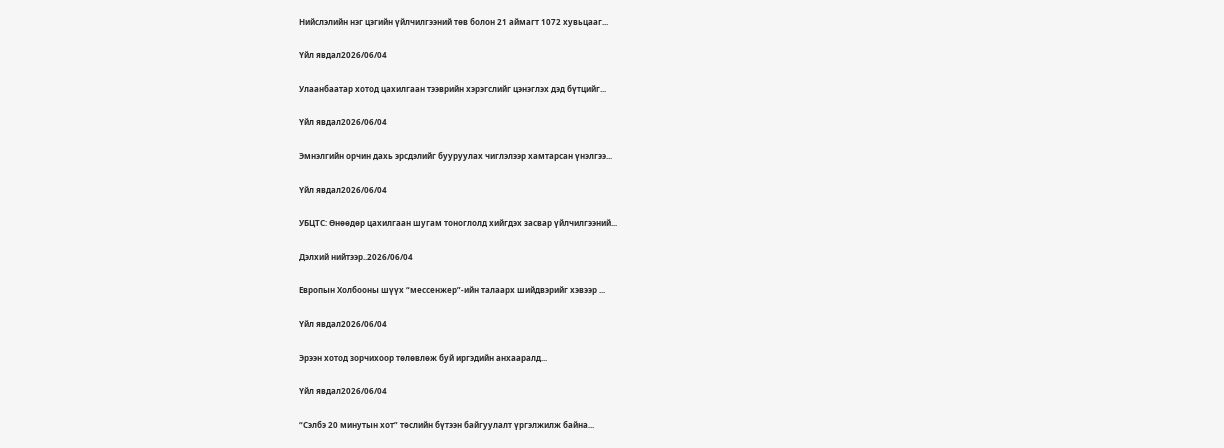Нийслэлийн нэг цэгийн үйлчилгээний төв болон 21 аймагт 1072 хувьцааг...

Үйл явдал2026/06/04

Улаанбаатар хотод цахилгаан тээврийн хэрэгслийг цэнэглэх дэд бүтцийг...

Үйл явдал2026/06/04

Эмнэлгийн орчин дахь эрсдэлийг бууруулах чиглэлээр хамтарсан үнэлгээ...

Үйл явдал2026/06/04

УБЦТС: Өнөөдөр цахилгаан шугам тоноглолд хийгдэх засвар үйлчилгээний...

Дэлхий нийтээр..2026/06/04

Европын Холбооны шүүх “мессенжер”-ийн талаарх шийдвэрийг хэвээр ...

Үйл явдал2026/06/04

Эрээн хотод зорчихоор төлөвлөж буй иргэдийн анхааралд...

Үйл явдал2026/06/04

“Сэлбэ 20 минутын хот” төслийн бүтээн байгуулалт үргэлжилж байна...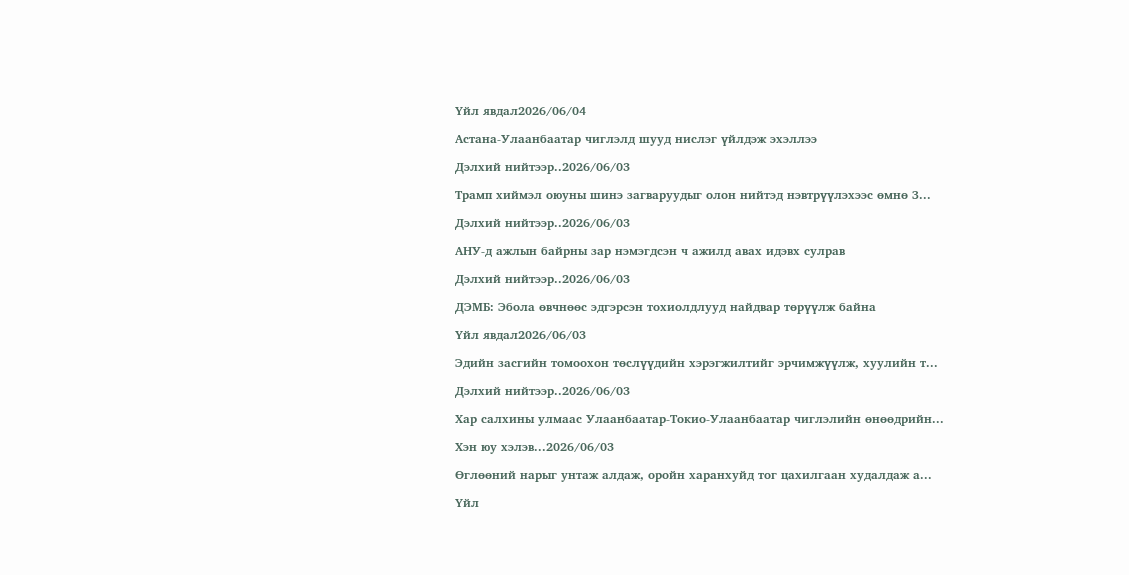Үйл явдал2026/06/04

Астана-Улаанбаатар чиглэлд шууд нислэг үйлдэж эхэллээ

Дэлхий нийтээр..2026/06/03

Трамп хиймэл оюуны шинэ загваруудыг олон нийтэд нэвтрүүлэхээс өмнө З...

Дэлхий нийтээр..2026/06/03

АНУ-д ажлын байрны зар нэмэгдсэн ч ажилд авах идэвх сулрав

Дэлхий нийтээр..2026/06/03

ДЭМБ: Эбола өвчнөөс эдгэрсэн тохиолдлууд найдвар төрүүлж байна

Үйл явдал2026/06/03

Эдийн засгийн томоохон төслүүдийн хэрэгжилтийг эрчимжүүлж, хуулийн т...

Дэлхий нийтээр..2026/06/03

Хар салхины улмаас Улаанбаатар-Токио-Улаанбаатар чиглэлийн өнөөдрийн...

Хэн юу хэлэв...2026/06/03

Өглөөний нарыг унтаж алдаж, оройн харанхуйд тог цахилгаан худалдаж а...

Үйл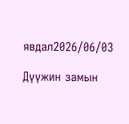явдал2026/06/03

Дүүжин замын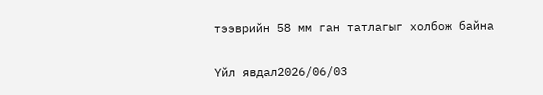тээврийн 58 мм ган татлагыг холбож байна

Үйл явдал2026/06/03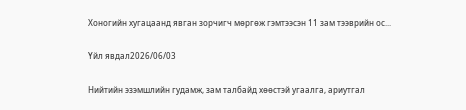Хоногийн хугацаанд явган зорчигч мөргөж гэмтээсэн 11 зам тээврийн ос...

Үйл явдал2026/06/03

Нийтийн эзэмшлийн гудамж, зам талбайд хөөстэй угаалга, ариутгал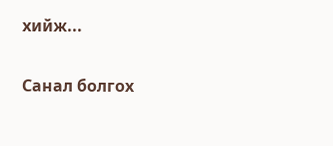хийж...

Санал болгох